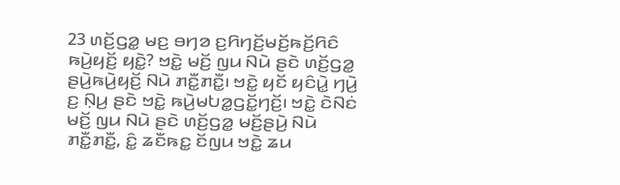23 ꤛꤢꤩ꤬ꤞꤤ꤭ ꤗꤢ꤬ ꤋꤚꤤ ꤢ꤬ꤖꤚꤢꤩ꤬ꤗꤢꤩ꤬ꤒꤢꤩ꤬ꤖꤢꤨ ꤒꤣꤧ꤬ꤟꤢꤩ꤬ ꤟꤢꤧ꤭? ꤠꤢꤧ꤭ ꤗꤢꤩ꤬ ꤜꤣ ꤡꤣꤧ ꤔꤢꤧ ꤛꤢꤩ꤬ꤞꤤ꤭ ꤔꤣꤧ꤬ꤒꤣꤧ꤬ꤟꤢꤩ꤬ ꤡꤣꤧ ꤊꤢꤪ꤭ꤊꤢꤪ꤭꤯ ꤠꤢꤧ꤭ ꤟꤢꤩ ꤟꤢꤨꤣꤧ꤭ ꤚꤣꤧ꤬ ꤢ꤬ ꤡ꤫ꤣ꤬ ꤔꤢꤧ ꤠꤢꤧ꤭ ꤒꤣꤧ꤬ꤗꤝꤤ꤭ꤞꤢꤩ꤭ꤚꤢꤩ꤬꤯ ꤠꤢꤧ꤭ ꤢꤧꤡꤢꤦ ꤗꤢꤩ꤬ ꤜꤣ ꤡꤣꤧ ꤔꤢꤧ ꤛꤢꤩ꤬ꤞꤤ꤭ ꤗꤢꤩ꤬ꤔꤣꤧ꤬ ꤡꤣꤧ ꤊꤢꤪ꤭ꤊꤢꤪ꤭, ꤢꤨ꤭ ꤘꤢꤪꤒꤢ꤭ ꤢꤩꤜꤣ ꤠꤢꤧ꤭ ꤘꤣ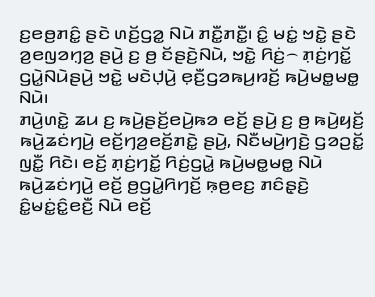ꤢ꤬ꤕꤥ꤬ꤊꤢꤨ꤭ ꤔꤢꤧ ꤛꤢꤩ꤬ꤞꤤ꤭ ꤡꤣꤧ ꤊꤢꤪ꤭ꤊꤢꤪ꤭꤯ ꤢꤨ꤭ ꤗꤢꤦ꤭ ꤠꤢꤧ꤭ ꤔꤢꤧ ꤤ꤬ꤕꤜꤤꤚ꤫ꤤ꤬ ꤔꤣꤧ꤬ ꤢ꤬ ꤥ꤬ ꤢꤩꤔꤢꤧ꤬ꤡꤣꤧ, ꤠꤢꤧ꤭ ꤖꤢꤦ꤬꤮ ꤊ꤫ꤢꤦ꤬ꤚꤢꤩ꤭ ꤞꤣꤧ꤭ꤡꤣꤧꤔꤣꤧ꤬ ꤠꤢꤧ꤭ ꤗꤢꤧꤓ꤫ꤣꤧ꤬ ꤕ꤫ꤢꤪ꤬ꤞꤤꤒꤣ꤬ꤙꤢꤩ꤬ ꤒꤣꤧ꤬ꤗꤥ꤭ꤗꤥ꤭ ꤡꤣꤧ꤯
ꤊꤣꤧ꤬ꤛꤢꤧ꤭ ꤘꤣ ꤢ꤬ ꤒꤣꤧ꤬ꤔꤢꤩ꤬ꤕꤣꤧ꤬ꤒꤤ ꤕꤢꤩ꤬ ꤔꤣꤧ꤬ ꤢ꤬ ꤥ꤬ ꤒꤣꤧ꤬ꤟꤢꤩ꤬ ꤒꤣꤧ꤬ꤘꤢꤦꤚꤣꤧ꤬ ꤕꤢꤩ꤬ꤚꤤ꤬ꤕꤢꤩ꤬ꤊꤢꤧ꤭ ꤔꤣꤧ꤬, ꤡꤢꤪꤗꤣꤧ꤬ꤚꤢꤧ꤬ ꤞꤤꤑꤢꤩ꤭ ꤜꤢꤪ꤭ ꤖꤢꤧ꤯ ꤕꤢꤩ꤬ ꤊ꤫ꤢꤦ꤬ꤚꤢꤩ꤭ ꤖꤢꤦ꤬ꤞꤣꤧ꤭ ꤒꤣꤧ꤬ꤗꤥ꤭ꤗꤥ꤭ ꤡꤣꤧ ꤒꤣꤧ꤬ꤘꤢꤦꤚꤣꤧ꤬ ꤕꤢꤩ꤬ ꤥ꤬ꤞꤣꤧ꤭ꤖꤚꤢꤩ꤬ ꤒ꤫ꤥ꤬ꤕꤢ꤬ ꤊꤢꤨꤔ꤫ꤢꤧ꤬ ꤢꤨ꤭ꤗꤢꤦ꤭ꤢꤨ꤭ꤕꤢꤪ꤬ ꤡꤣꤧ ꤕꤢꤩ꤬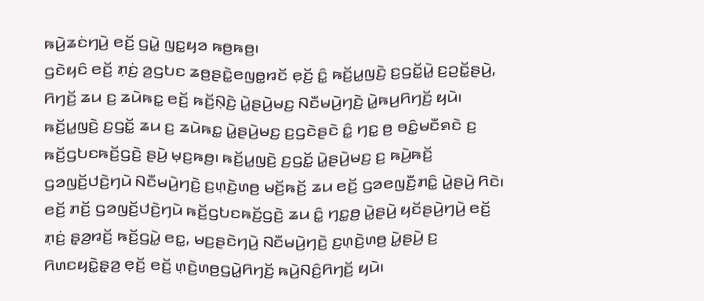ꤒꤣꤧ꤬ꤘꤢꤦꤚꤣꤧ꤬ ꤕꤢꤩ꤬ ꤞꤣꤧ꤭ ꤜꤢ꤭ꤟꤤ ꤒꤥ꤬ꤒꤥ꤬꤯
ꤞꤢꤧꤟꤢꤨ ꤕꤢꤩ꤬ ꤊ꤫ꤢꤦ꤬ ꤤ꤬ꤞꤝꤢ ꤘꤥ꤬ꤔꤢꤧ꤭ꤕꤜꤥ꤭ꤙꤢꤩ ꤕ꤫ꤢꤩ꤬ ꤢꤨ꤭ ꤒꤢꤩ꤬ꤣ꤭ꤜꤢꤧ꤬ ꤢ꤬ꤞꤢꤩ꤭ꤣꤧ꤭ ꤢ꤬ꤑꤢꤩ꤭ꤔꤣꤧ꤬, ꤖꤚꤢꤩ꤬ ꤘꤣ ꤢ꤬ ꤘꤣꤧꤒꤢ꤭ ꤕꤢꤩ꤬ ꤒꤢꤩ꤬ꤡ꤫ꤢꤧ꤬ ꤣꤧ꤭ꤔꤣꤧ꤬ꤗꤢ꤬ ꤡꤢꤪꤗꤣꤧ꤬ꤚꤢꤧ꤬ ꤣꤧ꤭ꤒꤣ꤬ꤖꤚꤢꤩ꤬ ꤟꤣꤧ꤯ ꤒꤢꤩ꤬ꤣ꤭ꤜꤢꤧ꤬ ꤢ꤬ꤞꤢꤩ꤭ ꤘꤣ ꤢ꤬ ꤘꤣꤧꤒꤢ꤭ ꤣꤧ꤭ꤔꤣꤧ꤬ꤗꤢ꤬ ꤢ꤬ꤞꤢꤧꤔꤢꤧ ꤢꤨ꤭ ꤚꤢ꤭ ꤥ꤬ ꤋꤢꤨ꤭ꤗꤢꤪꤎꤢꤧ ꤢ꤬ ꤒꤢꤩ꤬ꤞꤝꤢꤒꤢꤩ꤬ꤞꤢꤧ꤬ ꤔꤣꤧ꤬ ꤗ꤫ꤢ꤬ꤒꤥ꤬꤯ ꤒꤢꤩ꤬ꤣ꤭ꤜꤢꤧ꤬ ꤢ꤬ꤞꤢꤩ꤭ ꤣꤧ꤭ꤔꤣꤧ꤬ꤗꤢ꤬ ꤢ꤬ ꤒꤣꤧ꤬ꤒꤢꤩ꤬ ꤞꤤꤜꤢꤩ꤬ꤓꤢꤧ꤬ꤚꤣꤧ ꤡꤢꤪꤗꤣꤧ꤬ꤚꤢꤧ꤬ ꤢ꤬ꤛ꤫ꤢꤧ꤬ꤛꤥ꤬ ꤗꤢꤩ꤬ꤒꤢꤩ꤬ ꤘꤣ ꤕꤢꤩ꤬ ꤞꤤꤕꤜꤢꤪ꤬ꤊꤢꤨ꤭ ꤣꤧ꤭ꤔꤣꤧ꤬ ꤖꤢꤧ꤯ ꤕꤢꤩ꤬ ꤊꤢꤩ꤬ ꤞꤤꤜꤢꤩ꤬ꤓꤢꤧ꤬ꤚꤣꤧ ꤒꤢꤩ꤬ꤞꤝꤢꤒꤢꤩ꤬ꤞꤢꤧ꤬ ꤘꤣ ꤢꤨ꤭ ꤚꤢ꤭ꤥ꤬ ꤣꤧ꤭ꤔꤣꤧ꤬ ꤟꤢꤩꤔꤣꤧ꤬ꤚꤣꤧ꤬ ꤕꤢꤩ꤬ ꤊ꤫ꤢꤦ꤬ ꤔ꤫ꤤ꤬ꤙꤢꤩ꤬ ꤒꤢꤩ꤬ꤞꤣꤧ꤭ ꤕꤢ꤭, ꤗꤢ꤬ꤔꤢꤧꤚꤣꤧ꤬ ꤡꤢꤪꤗꤣꤧ꤬ꤚꤢꤧ꤬ ꤢ꤬ꤛ꤫ꤢꤧ꤬ꤛꤥ꤬ ꤣꤧ꤭ꤔꤣꤧ꤬ ꤢ꤬ ꤖꤛꤢꤟꤢꤧ꤭ꤔ꤫ꤤ꤬ ꤕ꤫ꤢꤩ꤬ ꤕꤢꤩ꤬ ꤛ꤫ꤢꤧ꤬ꤛꤥ꤬ꤞꤣꤧ꤭ꤖꤚꤢꤩ꤬ ꤒꤣꤧ꤬ꤡꤢꤨ꤬ꤖꤚꤢꤩ꤬ ꤟꤣꤧ꤯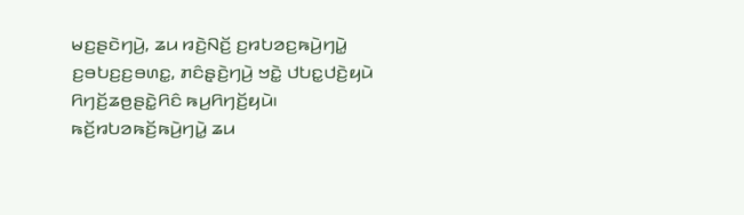ꤗꤢ꤬ꤔꤢꤧꤚꤣꤧ꤬, ꤘꤣ ꤙꤢꤧ꤬ꤡꤢꤩ꤬ ꤢ꤬ꤙꤝꤤꤢ꤬ꤒꤣꤧ꤬ꤚꤣꤧ꤭ ꤢ꤬ꤋꤝꤢ꤬ꤢ꤬ꤋꤛꤢ꤭, ꤊꤢꤨꤔ꤫ꤢꤧ꤬ꤚꤣꤧ꤬ ꤠꤢꤧ꤭ ꤓꤝꤢ꤭ꤓꤢꤧ꤬ꤟꤣꤧ ꤖꤚꤢꤩ꤬ꤘꤥ꤬ꤔꤢꤧ꤭ꤖꤢꤨ ꤒꤣ꤬ꤖꤚꤢꤩ꤬ꤟꤣꤧ꤯ ꤒꤢꤩ꤬ꤙꤝꤤꤒꤢꤩ꤬ꤒꤣꤧ꤬ꤚꤣꤧ꤭ ꤘꤣ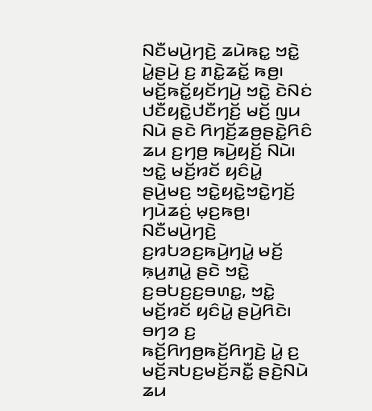ꤡꤢꤪꤗꤣꤧ꤬ꤚꤢꤧ꤬ ꤘꤣꤧꤒꤢ꤭ ꤠꤢꤧ꤭ ꤣꤧ꤭ꤔꤣꤧ꤬ ꤢ꤬ ꤊꤢꤧ꤭ꤘꤢꤩ꤭ ꤒꤥ꤬꤯ ꤗꤢꤩ꤬ꤒꤢꤩ꤭ꤟꤢꤩꤚꤣꤧ꤬ ꤠꤢꤧ꤭ ꤢꤧꤡꤢꤦ ꤓꤢꤪꤟꤢꤧ꤭ꤓꤢꤪꤚꤢꤩ꤬ ꤗꤢꤩ꤬ ꤜꤣ ꤡꤣꤧ ꤔꤢꤧ ꤖꤚꤢꤩ꤬ꤘꤥ꤬ꤔꤢꤧ꤭ꤖꤢꤨ ꤘꤣ ꤢ꤬ꤚꤥ꤬ ꤒꤣꤧ꤬ꤟꤢꤩ꤬ ꤡꤣꤧ꤯ ꤠꤢꤧ꤭ ꤗꤢꤩ꤬ꤙꤢꤩ ꤟꤢꤨꤣꤧ꤭ ꤔꤣꤧ꤬ꤗꤢ꤬ ꤠꤢꤧ꤭ꤟꤢꤧ꤭ꤠꤢꤧ꤭ꤚꤢꤩ꤬ ꤚꤣꤧꤘꤢꤦ꤬ ꤗ꤫ꤢ꤬ꤒꤥ꤬꤯ ꤡꤢꤪꤗꤣꤧ꤬ꤚꤢꤧ꤬ ꤢ꤬ꤙꤝꤤꤢ꤬ꤒꤣꤧ꤬ꤚꤣꤧ꤭ ꤗꤢꤩ꤬ ꤒ꤫ꤣ꤬ꤊꤣꤧ꤭ ꤔꤢꤧ ꤠꤢꤧ꤭ ꤢ꤬ꤋꤝꤢ꤬ꤢ꤬ꤋꤛꤢ꤭, ꤠꤢꤧ꤭ ꤗꤢꤩ꤬ꤙꤢꤩ ꤟꤢꤨꤣꤧ꤭ ꤔꤣꤧ꤬ꤖꤢꤧ꤯
ꤋꤚꤤ ꤢ꤬ ꤒꤢꤩ꤬ꤖꤚꤥ꤬ꤒꤢꤩ꤬ꤖꤚꤢꤧ꤬ ꤣꤧ꤭ ꤢ꤬ ꤗꤢꤩ꤬ꤏꤝꤢ꤬ꤗꤢꤩ꤬ꤏꤢꤪ꤭ ꤔꤢꤧ꤬ꤡꤣꤧ ꤘꤣ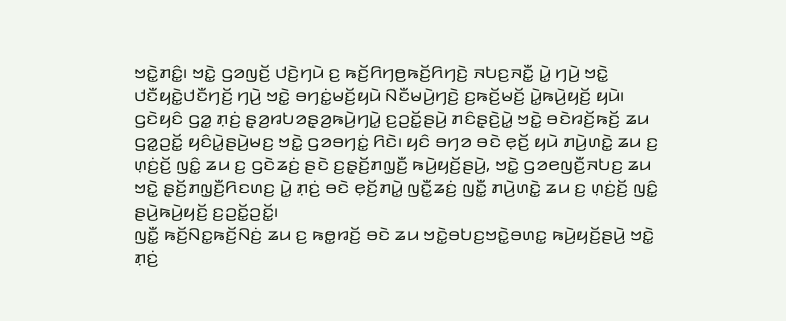ꤠꤢꤧ꤭ꤊꤢꤨ꤭꤯ ꤠꤢꤧ꤭ ꤞꤤꤜꤢꤩ꤬ ꤓꤢꤧ꤬ꤚꤣꤧ ꤢ꤬ ꤒꤢꤩ꤬ꤖꤚꤥ꤬ꤒꤢꤩ꤬ꤖꤚꤢꤧ꤬ ꤏꤝꤢ꤬ꤏꤢꤪ꤭ ꤣꤧ꤭ ꤚꤣꤧ꤬ ꤠꤢꤧ꤭ ꤓꤢꤪꤟꤢꤧ꤭ꤓꤢꤪꤚꤢꤩ꤬ ꤚꤣꤧ꤬ ꤠꤢꤧ꤭ ꤋꤚꤢꤦ꤭ꤗꤢꤩ꤬ꤟꤣꤧ ꤡꤢꤪꤗꤣꤧ꤬ꤚꤢꤧ꤬ ꤢ꤬ꤒꤢꤩ꤬ꤗꤢꤩ꤬ ꤣꤧ꤭ꤒꤣꤧ꤬ꤟꤢꤩ꤬ ꤟꤣꤧ꤯
ꤞꤢꤧꤟꤢꤨ ꤞꤤ꤭ ꤊ꤫ꤢꤦ꤬ ꤔ꤫ꤤ꤬ꤙꤝꤤꤔ꤫ꤤ꤬ꤒꤣꤧ꤬ꤚꤣꤧ꤭ ꤢ꤬ꤑꤢꤩ꤭ꤔꤣꤧ꤬ ꤊꤢꤨꤔ꤫ꤢꤧ꤬ꤣꤧ꤭ ꤠꤢꤧ꤭ ꤋꤢꤧꤙꤢꤩ꤬ꤒꤢꤩ꤬ ꤘꤣ ꤞꤤ꤭ꤑꤢꤩ꤭ ꤟꤢꤨꤣꤧ꤭ꤔꤣꤧ꤬ꤗꤢ꤬ ꤠꤢꤧ꤭ ꤞꤤꤋꤚꤢꤦ꤭ ꤖꤢꤧ꤯ ꤟꤢꤨ ꤋꤚꤤ ꤋꤢꤧ ꤕ꤫ꤢꤩ꤬ ꤟꤣꤧ ꤊꤣꤧ꤬ꤛꤢꤧ꤭ ꤘꤣ ꤢ꤬ ꤛ꤫ꤢꤦ꤬ꤢꤩ꤬ ꤜꤢꤨ꤭ ꤘꤣ ꤢ꤬ ꤞꤢꤧꤘꤢꤦ꤬ ꤔꤢꤧ ꤢ꤬ꤔ꤫ꤢꤩ꤬ꤊꤜ꤫ꤢꤪ꤬ ꤒꤣꤧ꤬ꤟꤢꤩ꤬ꤔꤣꤧ꤬, ꤠꤢꤧ꤭ ꤞꤤꤕꤜꤢꤪ꤬ꤏꤝꤢ꤬ ꤘꤣ ꤠꤢꤧ꤭ ꤔ꤫ꤢꤩ꤬ꤊꤜ꤫ꤢꤪ꤬ꤖꤢꤛꤢ꤬ ꤣꤧ꤭ ꤊ꤫ꤢꤦ꤬ ꤋꤢꤧ ꤕ꤫ꤢꤩ꤬ꤊꤣꤧ꤭ ꤜꤢꤪ꤭ꤘꤢꤦ꤬ ꤜꤢꤪ꤭ ꤊꤣꤧ꤬ꤛꤢꤧ꤭ ꤘꤣ ꤢ꤬ ꤛ꤫ꤢꤦ꤬ꤢꤩ꤬ ꤜꤢꤨ꤭ ꤔꤣꤧ꤬ꤒꤣꤧ꤬ꤟꤢꤩ꤬ ꤢ꤬ꤑꤢꤩ꤭ꤑꤢꤩ꤭꤯
ꤜꤢꤪ꤭ ꤒꤢꤩ꤬ꤡꤢ꤭ꤒꤢꤩ꤬ꤡꤢꤦ꤬ ꤘꤣ ꤢ꤬ ꤒꤥ꤭ꤙꤢꤩ꤬ ꤋꤢꤧ ꤘꤣ ꤠꤢꤧ꤭ꤋꤝꤢ꤬ꤠꤢꤧ꤭ꤋꤛꤢ꤭ ꤒꤣꤧ꤬ꤟꤢꤩ꤬ꤔꤣꤧ꤬ ꤠꤢꤧ꤭ ꤊ꤫ꤢꤦ꤬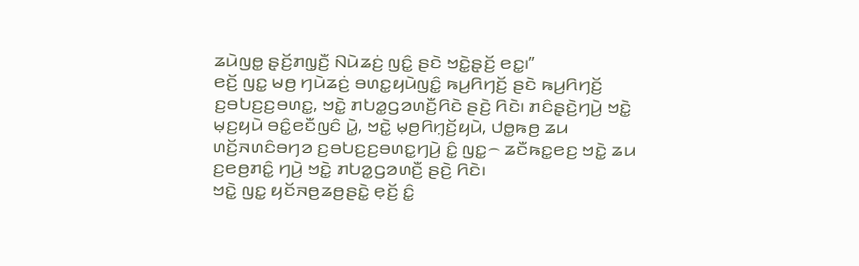ꤘꤣꤧꤜꤥ꤭ ꤔ꤫ꤢꤩ꤬ꤊꤜ꤫ꤢꤪ꤬ ꤡꤣꤧꤘꤢꤦ꤬ ꤜꤢꤨ꤭ ꤔꤢꤧ ꤠꤢꤧ꤭ꤔ꤫ꤢꤩ꤬ ꤕꤢ꤭꤯”
ꤕꤢꤩ꤬ ꤜꤢ꤭ ꤗꤥ꤬ ꤚꤣꤧꤘꤢꤦ꤬ ꤋꤛꤢ꤭ꤟꤣꤧꤜꤢꤨ꤭ ꤒꤣ꤬ꤖꤚꤢꤩ꤬ ꤔꤢꤧ ꤒꤣ꤬ꤖꤚꤢꤩ꤬ ꤢ꤬ꤋꤝꤢ꤬ꤢ꤬ꤋꤛꤢ꤭, ꤠꤢꤧ꤭ ꤊꤝꤤ꤭ꤞꤤꤛꤢꤪ꤬ꤖꤢꤧ ꤔꤢꤧ꤬ ꤖꤢꤧ꤯ ꤊꤢꤨꤔ꤫ꤢꤧ꤬ꤚꤣꤧ꤬ ꤠꤢꤧ꤭ ꤗ꤫ꤢ꤬ꤟꤣꤧ ꤋꤢꤨ꤭ꤕꤢꤪꤜꤢꤨ ꤣꤧ꤭, ꤠꤢꤧ꤭ ꤗ꤫ꤥ꤬ꤖꤚ꤫ꤢꤩ꤬ꤟꤣꤧ, ꤓꤥ꤭ꤒꤥ꤬ ꤘꤣ ꤛꤢꤩ꤬ꤏꤛꤢꤨꤋꤚꤤ ꤢ꤬ꤋꤝꤢ꤬ꤢ꤬ꤋꤛꤢ꤭ꤚꤣꤧ꤬ ꤢꤨ꤭ ꤜꤢ꤭꤮ ꤘꤢꤪꤒꤢ꤭ꤕꤢ꤬ ꤠꤢꤧ꤭ ꤘꤣ ꤢ꤬ꤕꤥ꤬ꤊꤢꤨ꤭ ꤚꤣꤧ꤬ ꤠꤢꤧ꤭ ꤊꤝꤤ꤭ꤞꤤꤛꤢꤪ꤬ ꤔꤢꤧ꤬ ꤖꤢꤧ꤯
ꤠꤢꤧ꤭ ꤜꤢ꤭ ꤟꤢꤩꤏꤥ꤬ꤘꤥ꤬ꤔꤢꤧ꤭ ꤕ꤫ꤢꤩ꤬ ꤢꤨ꤭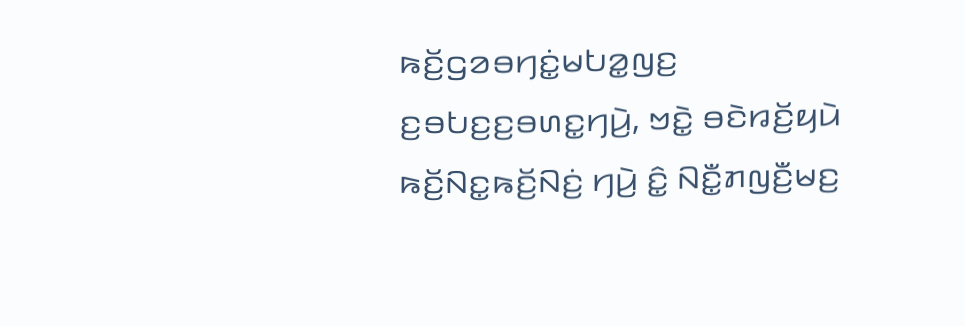ꤒꤢꤩ꤬ꤞꤤꤋꤚꤢꤦ꤭ꤗꤝꤤ꤭ꤜꤢ꤬ ꤢ꤬ꤋꤝꤢ꤬ꤢ꤬ꤋꤛꤢ꤭ꤚꤣꤧ꤬, ꤠꤢꤧ꤭ ꤋꤢꤧꤙꤢꤩ꤬ꤟꤣꤧ ꤒꤢꤩ꤬ꤡꤢ꤭ꤒꤢꤩ꤬ꤡꤢꤦ꤬ ꤚꤣꤧ꤬ ꤢꤨ꤭ ꤡꤢꤪ꤭ꤊꤜꤢꤪ꤬ꤗꤢ꤬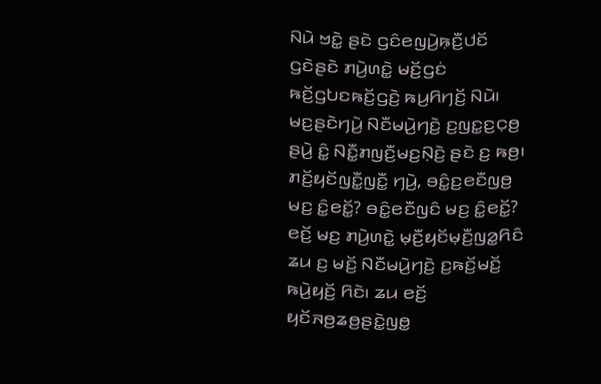ꤡꤣꤧ ꤠꤢꤧ꤭ ꤔꤢꤧ ꤞꤢꤨꤕꤜꤣꤧ꤬ꤒ꤫ꤢꤪ꤬ꤓꤢꤩ ꤞꤢꤧꤔꤢꤧ ꤊꤣꤧ꤬ꤛꤢꤧ꤭ ꤗꤢꤩ꤬ꤞꤢꤦ ꤒꤢꤩ꤬ꤞꤝꤢꤒꤢꤩ꤬ꤞꤢꤧ꤬ ꤒꤣ꤬ꤖꤚꤢꤩ꤬ ꤡꤣꤧ꤯ ꤗꤢ꤬ꤔꤢꤧꤚꤣꤧ꤬ ꤡꤢꤪꤗꤣꤧ꤬ꤚꤢꤧ꤬ ꤢ꤬ꤜꤢ꤭ꤢ꤬ꤍ꤫ꤥ꤬ ꤔꤣꤧ꤬ ꤢꤨ꤭ ꤡꤢꤪ꤭ꤊꤜꤢꤪ꤬ꤗꤢ꤬ꤡ꤫ꤢꤧ꤬ ꤔꤢꤧ ꤢ꤬ ꤒꤥ꤬꤯
ꤊꤢꤩ꤬ꤟꤢꤩꤜꤢꤪ꤭ꤜꤢꤪ꤭ ꤚꤣꤧ꤬, ꤋꤢꤨ꤭ꤢ꤬ꤕꤢꤪꤜꤥ꤬ ꤗꤢ꤬ ꤢꤨ꤭ꤕꤢꤩ꤭? ꤋꤢꤨ꤭ꤕꤢꤪꤜꤢꤨ ꤗꤢ꤬ ꤢꤨ꤭ꤕꤢꤩ꤭? ꤕꤢꤩ꤬ ꤗꤢ꤬ ꤊꤣꤧ꤬ꤛꤢꤧ꤭ ꤗ꤫ꤢꤪ꤬ꤟꤢꤩꤗ꤫ꤢꤪ꤬ꤜꤤ꤭ꤖꤢꤨ ꤘꤣ ꤢ꤬ ꤗꤢꤩ꤬ ꤡꤢꤪꤗꤣꤧ꤬ꤚꤢꤧ꤬ ꤢ꤬ꤒꤢꤩ꤬ꤗꤢꤩ꤬ ꤒꤣꤧ꤬ꤟꤢꤩ꤬ ꤖꤢꤧ꤯ ꤘꤣ ꤕꤢꤩ꤬ ꤟꤢꤩꤏꤥ꤬ꤘꤥ꤬ꤔꤢꤧ꤭ꤜꤥ꤭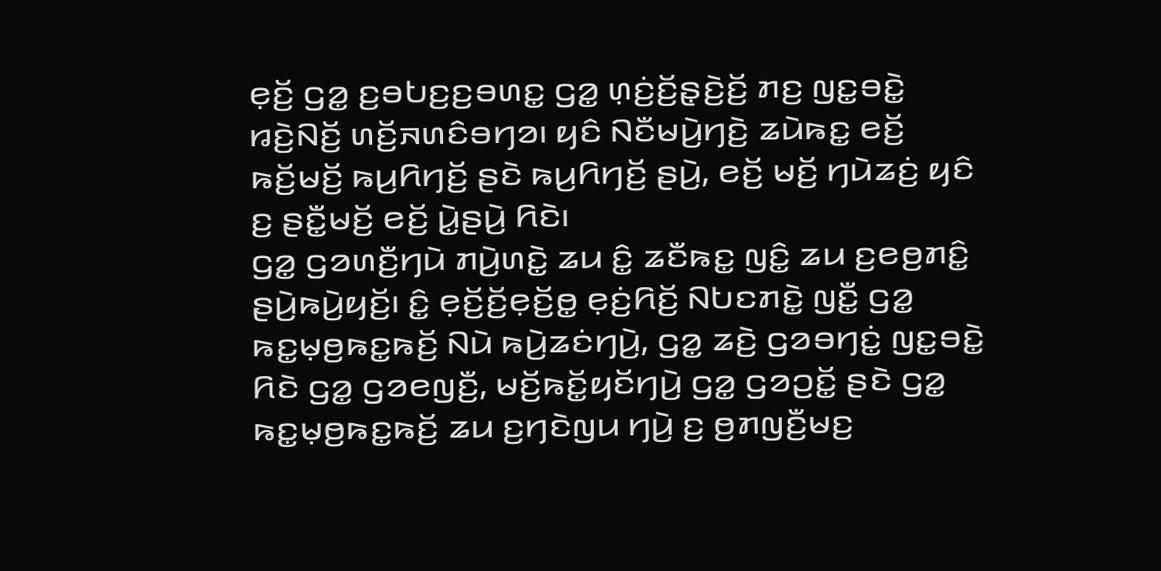ꤕ꤫ꤢꤩ꤬ ꤞꤤ꤭ ꤢ꤬ꤋꤝꤢ꤬ꤢ꤬ꤋꤛꤢ꤭ ꤞꤤ꤭ ꤛ꤫ꤢꤦ꤬ꤢꤩ꤬ꤔ꤫ꤢꤧ꤬ꤢꤩ꤬ ꤊꤢ꤬ ꤜꤢ꤭ꤋꤢꤧ꤭ ꤙꤢꤧ꤬ꤡꤢꤩ꤬ ꤛꤢꤩ꤬ꤏꤛꤢꤨꤋꤚꤤ꤯ ꤟꤢꤨ ꤡꤢꤪꤗꤣꤧ꤬ꤚꤢꤧ꤬ ꤘꤣꤧꤒꤢ꤭ ꤕꤢꤩ꤬ ꤒꤢꤩ꤬ꤗꤢꤩ꤬ ꤒꤣ꤬ꤖꤚꤢꤩ꤬ ꤔꤢꤧ ꤒꤣ꤬ꤖꤚꤢꤩ꤬ ꤔꤣꤧ꤬, ꤕꤢꤩ꤬ ꤗꤢꤩ꤬ ꤚꤣꤧꤘꤢꤦ꤬ ꤟꤢꤨ ꤢ꤬ ꤔꤢꤪ꤭ꤗꤢꤩ꤬ ꤕꤢꤩ꤬ ꤣꤧ꤭ꤔꤣꤧ꤬ ꤖꤢꤧ꤯
ꤞꤤ꤭ ꤞꤤꤛꤢꤪ꤬ꤚꤣꤧ ꤊꤣꤧ꤬ꤛꤢꤧ꤭ ꤘꤣ ꤢꤨ꤭ ꤘꤢꤪꤒꤢ꤭ ꤜꤢꤨ꤭ ꤘꤣ ꤢ꤬ꤕꤥ꤬ꤊꤢꤨ꤭ ꤔꤣꤧ꤬ꤒꤣꤧ꤬ꤟꤢꤩ꤬꤯ ꤢꤨ꤭ ꤕ꤫ꤢꤩ꤬ꤢꤩ꤬ꤕ꤫ꤢꤩ꤬ꤥ꤭ ꤕ꤫ꤢꤦ꤬ꤖꤢꤩ꤬ ꤡꤝꤢꤊꤢꤧ꤭ ꤜꤢꤪ꤭ ꤞꤤ꤭ ꤒꤢ꤭ꤗ꤫ꤥ꤬ꤒꤢ꤭ꤒꤢꤩ꤬ ꤡꤣꤧ ꤒꤣꤧ꤬ꤘꤢꤦꤚꤣꤧ꤬, ꤞꤤ꤭ ꤘꤢꤧ꤬ ꤞꤤꤋꤚꤢꤦ꤭ ꤜꤢ꤭ꤋꤢꤧ꤭ ꤖꤢꤧ ꤞꤤ꤭ ꤞꤤꤕꤜꤢꤪ꤬, ꤗꤢꤩ꤬ꤒꤢꤩ꤭ꤟꤢꤩꤚꤣꤧ꤬ ꤞꤤ꤭ ꤞꤤꤑꤢꤩ꤭ ꤔꤢꤧ ꤞꤤ꤭ ꤒꤢ꤭ꤗ꤫ꤥ꤬ꤒꤢ꤭ꤒꤢꤩ꤬ ꤘꤣ ꤢ꤬ꤚꤢꤧꤜꤣ ꤚꤣꤧ꤬ ꤢ꤬ ꤥ꤬ꤊꤜꤢꤪ꤬ꤗꤢ꤬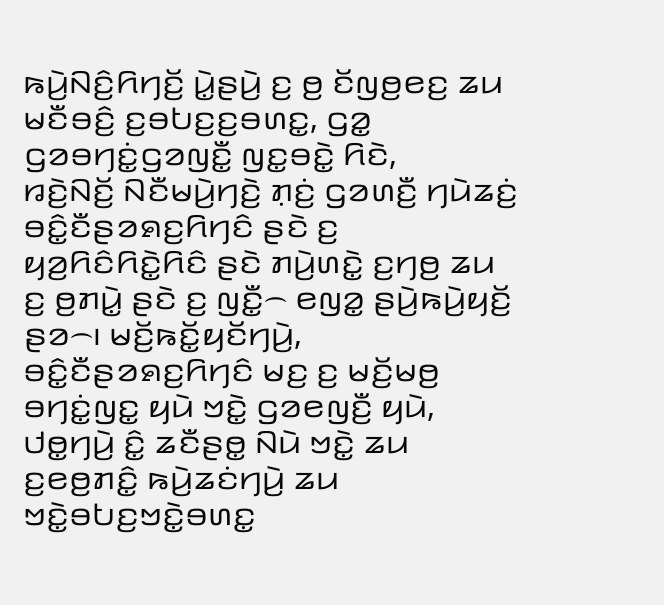ꤒꤣꤧ꤬ꤡꤢꤨ꤬ꤖꤚꤢꤩ꤬ ꤣꤧ꤭ꤔꤣꤧ꤬ ꤢ꤬ ꤥ꤬ ꤢꤩꤜꤥ꤬ꤕꤢ꤬ ꤘꤣ ꤗꤢꤪꤋꤢꤨ꤬ ꤢ꤬ꤋꤝꤢ꤬ꤢ꤬ꤋꤛꤢ꤭, ꤞꤤ꤭ ꤞꤤꤋꤚꤢꤦ꤭ꤞꤤꤜꤢꤪ꤭ ꤜꤢ꤭ꤋꤢꤧ꤭ ꤖꤢꤧ,
ꤙꤢꤧ꤬ꤡꤢꤩ꤬ ꤡꤢꤪꤗꤣꤧ꤬ꤚꤢꤧ꤬ ꤊ꤫ꤢꤦ꤬ ꤞꤤꤛꤢꤪ꤬ ꤚꤣꤧꤘꤢꤦ꤬ ꤋꤢꤨ꤭ꤢꤪꤔꤤꤎꤢ꤬ꤖꤚꤢꤨ ꤔꤢꤧ ꤢ꤬ ꤟꤤ꤬ꤖꤢꤨꤖꤢꤧ꤭ꤖꤢꤨ ꤔꤢꤧ ꤊꤣꤧ꤬ꤛꤢꤧ꤭ ꤢ꤬ꤚꤥ꤬ ꤘꤣ ꤢ꤬ ꤥ꤬ꤊꤣꤧ꤭ ꤔꤢꤧ ꤢ꤬ ꤜꤢꤪ꤭꤮ ꤕꤜꤤ꤭ ꤔꤣꤧ꤬ꤒꤣꤧ꤬ꤟꤢꤩ꤬ ꤔꤤ꤮꤯ ꤗꤢꤩ꤬ꤒꤢꤩ꤭ꤟꤢꤩꤚꤣꤧ꤬, ꤋꤢꤨ꤭ꤢꤪꤔꤤꤎꤢ꤬ꤖꤚꤢꤨ ꤗꤢ꤬ ꤢ꤬ ꤗꤢꤩ꤬ꤗꤥ꤬ ꤋꤚꤢꤦ꤭ꤜꤢ꤭ ꤟꤣꤧ ꤠꤢꤧ꤭ ꤞꤤꤕꤜꤢꤪ꤬ ꤟꤣꤧ, ꤓꤥ꤭ꤚꤣꤧ꤬ ꤢꤨ꤭ ꤘꤢꤪꤔꤥ꤭ ꤡꤣꤧ ꤠꤢꤧ꤭ ꤘꤣ ꤢ꤬ꤕꤥ꤬ꤊꤢꤨ꤭ ꤒꤣꤧ꤬ꤘꤢꤦꤚꤣꤧ꤬ ꤘꤣ ꤠꤢꤧ꤭ꤋꤝꤢ꤬ꤠꤢꤧ꤭ꤋꤛꤢ꤭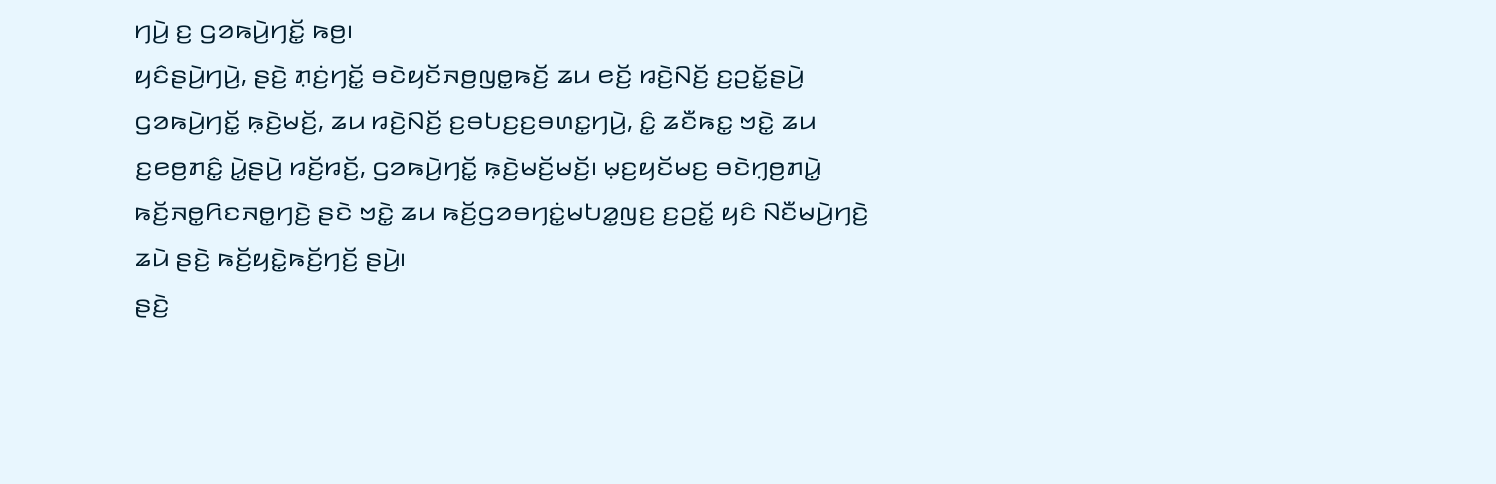ꤚꤣꤧ꤬ ꤢ꤬ ꤞꤤꤒꤣꤧ꤬ꤚꤢꤩ꤭ ꤒꤥ꤬꤯
ꤟꤢꤨꤔꤣꤧ꤬ꤚꤣꤧ꤬, ꤔꤢꤧ꤬ ꤊ꤫ꤢꤦ꤬ꤚꤢꤩ꤭ ꤋꤢꤧꤟꤢꤩꤏꤥ꤬ꤜꤥ꤭ꤒꤢꤩ꤬ ꤘꤣ ꤕꤢꤩ꤬ ꤙꤢꤧ꤬ꤡꤢꤩ꤬ ꤢ꤬ꤑꤢꤩ꤭ꤔꤣꤧ꤬ ꤞꤤꤒꤣꤧ꤬ꤚꤢꤩ꤭ ꤒ꤫ꤢꤧ꤬ꤗꤢꤩ꤬, ꤘꤣ ꤙꤢꤧ꤬ꤡꤢꤩ꤬ ꤢ꤬ꤋꤝꤢ꤬ꤢ꤬ꤋꤛꤢ꤭ꤚꤣꤧ꤬, ꤢꤨ꤭ ꤘꤢꤪꤒꤢ꤭ ꤠꤢꤧ꤭ ꤘꤣ ꤢ꤬ꤕꤥ꤬ꤊꤢꤨ꤭ ꤣꤧ꤭ꤔꤣꤧ꤬ ꤙꤢꤩ꤬ꤙꤢꤩ꤬, ꤞꤤꤒꤣꤧ꤬ꤚꤢꤩ꤭ ꤒ꤫ꤢꤧ꤬ꤗꤢꤩ꤬ꤗꤢꤩ꤬꤯ ꤗ꤫ꤢ꤬ꤟꤢꤩꤗꤢ꤬ ꤋꤢꤧꤚ꤫ꤥ꤬ꤊꤣꤧ꤭ ꤒꤢꤩ꤬ꤏꤥ꤭ꤖꤢꤏꤥ꤭ꤚꤢꤧ꤬ ꤔꤢꤧ ꤠꤢꤧ꤭ ꤘꤣ ꤒꤢꤩ꤬ꤞꤤꤋꤚꤢꤦ꤭ꤗꤝꤤ꤭ꤜꤢ꤬ ꤢ꤬ꤑꤢꤩ꤭ ꤟꤢꤨ ꤡꤢꤪꤗꤣꤧ꤬ꤚꤢꤧ꤬ ꤘꤣꤧ ꤔꤢꤧ꤬ ꤒꤢꤩ꤬ꤟꤢꤧ꤭ꤒꤢꤩ꤬ꤚꤢꤩ꤬ ꤔꤣꤧ꤬꤯
ꤔꤢꤧ꤬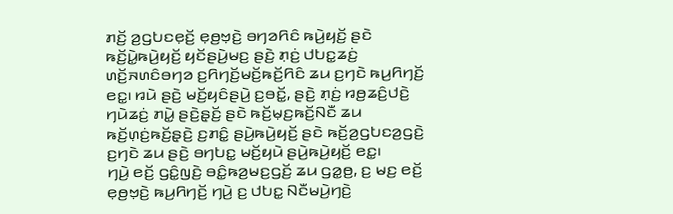ꤊꤢꤩ꤬ ꤤ꤬ꤞꤝꤢꤕ꤫ꤢꤩ꤬ ꤕ꤫ꤥ꤬ꤠ꤫ꤢꤧ꤬ ꤋꤚꤤꤖꤢꤨ ꤒꤣꤧ꤬ꤟꤢꤩ꤬ ꤔꤢꤧ ꤒꤢꤩ꤬ꤣꤧ꤭ꤒꤣꤧ꤬ꤟꤢꤩ꤬ ꤟꤢꤩꤔꤣꤧ꤬ꤗꤢ꤬ ꤔꤢꤧ꤬ ꤊ꤫ꤢꤦ꤬ ꤓꤝꤢ꤭ꤘꤢꤦ꤬ ꤛꤢꤩ꤬ꤏꤛꤢꤨꤋꤚꤤ ꤢ꤬ꤖꤚꤢꤩ꤬ꤗꤢꤩ꤬ꤒꤢꤩ꤬ꤖꤢꤨ ꤘꤣ ꤢ꤬ꤚꤢꤧ ꤒꤣ꤬ꤖꤚꤢꤩ꤬ ꤕꤢ꤭꤯ ꤙꤣꤧ ꤔꤢꤧ꤬ ꤗꤢꤩ꤬ꤟꤢꤨꤔꤣꤧ꤬ ꤢ꤬ꤋꤢꤩ꤭, ꤔꤢꤧ꤬ ꤊ꤫ꤢꤦ꤬ ꤙꤥ꤬ꤘꤢꤨ꤬ꤓꤢꤧ꤬ ꤚꤣꤧꤘꤢꤦ꤬ ꤊꤣꤧ꤭ ꤔꤢꤧ꤬ꤔ꤫ꤢꤩ꤬ ꤔꤢꤧ ꤒꤢꤩ꤬ꤗ꤫ꤢ꤬ꤒꤢꤩ꤬ꤡꤢꤪ ꤘꤣ ꤒꤢꤩ꤬ꤛ꤫ꤢꤦ꤬ꤒꤢꤩ꤬ꤔ꤫ꤢꤧ꤬ ꤢ꤬ꤊꤢꤨ꤭ ꤔꤣꤧ꤬ꤒꤣꤧ꤬ꤟꤢꤩ꤬ ꤔꤢꤧ ꤒꤢꤩ꤬ꤤ꤬ꤞꤝꤢꤤ꤬ꤞꤢꤧ꤬ ꤢ꤬ꤚꤢꤧ ꤘꤣ ꤔꤢꤧ꤬ ꤋꤚꤝꤢ꤭ ꤗꤢꤩ꤬ꤟꤣꤧ ꤔꤣꤧ꤬ꤒꤣꤧ꤬ꤟꤢꤩ꤬ ꤕꤢ꤭꤯
ꤚꤣꤧ꤬ ꤕꤢꤩ꤬ ꤞꤢꤨ꤭ꤜꤢꤧ꤬ ꤋꤢꤨ꤭ꤒꤤ꤬ꤗꤢ꤬ꤞꤢꤩ꤬ ꤘꤣ ꤞꤤ꤭ꤥ꤬, ꤢ꤬ ꤗꤢ꤬ ꤕꤢꤩ꤬ ꤕ꤫ꤥ꤬ꤠ꤫ꤢꤧ꤬ ꤒꤣ꤬ꤖꤚꤢꤩ꤬ ꤚꤣꤧ꤬ ꤢ꤬ ꤓꤝꤢ꤭ ꤡꤢꤪꤗꤣꤧ꤬ꤚꤢꤧ꤬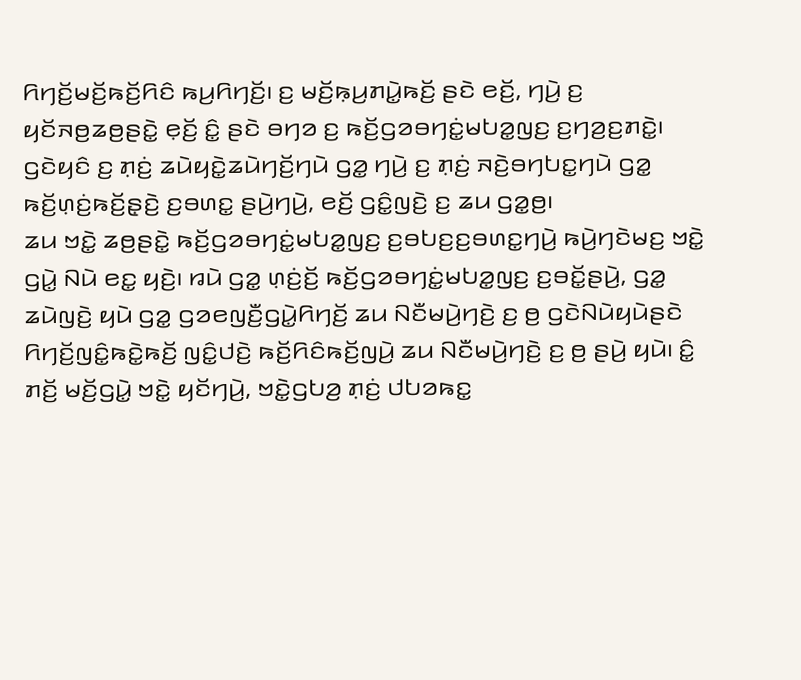ꤖꤚꤢꤩ꤬ꤗꤢꤩ꤬ꤒꤢꤩ꤬ꤖꤢꤨ ꤒꤣ꤬ꤖꤚꤢꤩ꤬꤯ ꤢ꤬ ꤗꤢꤩ꤬ꤒ꤫ꤣ꤬ꤊꤣꤧ꤭ꤒꤢꤩ꤬ ꤔꤢꤧ ꤕꤢꤩ꤬, ꤚꤣꤧ꤬ ꤢ꤬ ꤟꤢꤩꤏꤥ꤬ꤘꤥ꤬ꤔꤢꤧ꤭ ꤕ꤫ꤢꤩ꤬ ꤢꤨ꤭ ꤔꤢꤧ ꤋꤚꤤ ꤢ꤬ ꤒꤢꤩ꤬ꤞꤤꤋꤚꤢꤦ꤭ꤗꤝꤤ꤭ꤜꤢ꤬ ꤢ꤬ꤚꤤ꤬ꤢ꤬ꤊꤢꤧ꤭꤯ ꤞꤢꤧꤟꤢꤨ ꤢ꤬ ꤊ꤫ꤢꤦ꤬ ꤘꤣꤧꤟꤢꤧ꤭ꤘꤣꤧꤚꤢꤩ꤬ꤚꤣꤧ ꤞꤤ꤭ ꤚꤣꤧ꤬ ꤢ꤬ ꤊ꤫ꤢꤦ꤬ ꤏꤢꤧ꤬ꤋꤚꤝꤢ꤭ꤚꤣꤧ ꤞꤤ꤭ ꤒꤢꤩ꤬ꤛ꤫ꤢꤦ꤬ꤒꤢꤩ꤬ꤔ꤫ꤢꤧ꤬ ꤢ꤬ꤋꤛꤢ꤭ ꤔꤣꤧ꤬ꤚꤣꤧ꤬, ꤕꤢꤩ꤬ ꤞꤢꤨ꤭ꤜꤢꤧ꤬ ꤢ꤬ ꤘꤣ ꤞꤤ꤭ꤥ꤬꤯
ꤘꤣ ꤠꤢꤧ꤭ ꤘꤥ꤬ꤔꤢꤧ꤭ ꤒꤢꤩ꤬ꤞꤤꤋꤚꤢꤦ꤭ꤗꤝꤤ꤭ꤜꤢ꤬ ꤢ꤬ꤋꤝꤢ꤬ꤢ꤬ꤋꤛꤢ꤭ꤚꤣꤧ꤬ ꤒꤣꤧ꤬ꤚꤢꤧꤗꤢ꤬ ꤠꤢꤧ꤭ ꤞꤣꤧ꤭ ꤡꤣꤧ ꤕꤢ꤭ ꤟꤢꤧ꤬꤯ ꤙꤣꤧ ꤞꤤ꤭ ꤛ꤫ꤢꤦ꤬ꤢꤩ꤬ ꤒꤢꤩ꤬ꤞꤤꤋꤚꤢꤦ꤭ꤗꤝꤤ꤭ꤜꤢ꤬ ꤢ꤬ꤋꤢꤩ꤭ꤔꤣꤧ꤬, ꤞꤤ꤭ ꤘꤣꤧꤜꤢꤧ꤬ ꤟꤣꤧ ꤞꤤ꤭ ꤞꤤꤕꤜꤢꤪ꤬ꤞꤣꤧ꤭ꤖꤚꤢꤩ꤬ ꤘꤣ ꤡꤢꤪꤗꤣꤧ꤬ꤚꤢꤧ꤬ ꤢ꤬ ꤥ꤬ ꤞꤢꤧꤡꤣꤧꤟꤣꤧꤔꤢꤧ ꤖꤚꤢꤩ꤬ꤜꤢꤨ꤭ꤒꤢꤧ꤭ꤒꤢꤩ꤬ ꤜꤢꤨ꤭ꤓꤢꤧ꤬ ꤒꤢꤩ꤬ꤖꤢꤨꤒꤢꤩ꤬ꤜꤣꤧ꤬ ꤘꤣ ꤡꤢꤪꤗꤣꤧ꤬ꤚꤢꤧ꤬ ꤢ꤬ ꤥ꤬ ꤔꤣꤧ꤬ ꤟꤣꤧ꤯ ꤢꤨ꤭ ꤊꤢꤩ꤬ ꤗꤢꤩ꤬ꤞꤣꤧ꤭ ꤠꤢꤧ꤭ ꤟꤢꤩꤚꤣꤧ꤬, ꤠꤢꤧ꤭ꤞꤝꤤ꤬ ꤊ꤫ꤢꤦ꤬ ꤓꤝꤤꤒꤢ꤭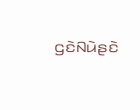ꤞꤢꤧꤡꤣꤧꤔꤢꤧ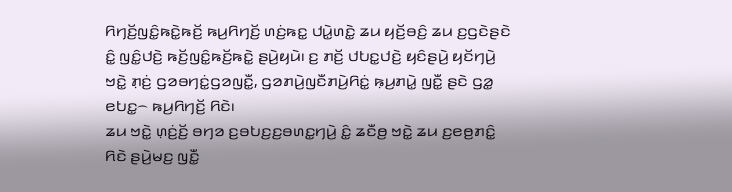ꤖꤚꤢꤩ꤬ꤜꤢꤨ꤭ꤒꤢꤧ꤭ꤒꤢꤩ꤬ ꤒꤣ꤬ꤖꤚꤢꤩ꤬ ꤛꤢꤦ꤬ꤒꤢ꤭ ꤓꤣꤧ꤭ꤛꤢꤧ꤭ ꤘꤣ ꤟꤢꤩ꤬ꤋꤢꤨ꤬ ꤘꤣ ꤢ꤬ꤞꤢꤧꤔꤢꤧ ꤢꤨ꤭ ꤜꤢꤨ꤭ꤓꤢꤧ꤬ ꤒꤢꤩ꤬ꤜꤢꤨ꤭ꤒꤢꤩ꤬ꤒꤢꤧ꤭ ꤔꤣꤧ꤬ꤟꤣꤧ꤯ ꤢ꤬ ꤊꤢꤩ꤬ ꤓꤝꤢ꤭ꤓꤢꤧ꤬ ꤟꤢꤨꤔꤣꤧ꤬ ꤟꤢꤩꤚꤣꤧ꤬ ꤠꤢꤧ꤭ ꤊ꤫ꤢꤦ꤬ ꤞꤤꤋꤚꤢꤦ꤭ꤞꤤꤜꤢꤪ꤭, ꤞꤤꤊꤣꤧ꤬ꤜꤢꤪꤊꤣꤧ꤬ꤖꤢꤦ꤭ ꤒ꤫ꤣ꤬ꤊꤣꤧ꤭ ꤜꤢꤪ꤭ ꤔꤢꤧ ꤞꤤ꤭ ꤕꤝꤢ꤭꤮ ꤒꤣ꤬ꤖꤚꤢꤩ꤬ ꤖꤢꤧ꤯
ꤘꤣ ꤠꤢꤧ꤭ ꤛ꤫ꤢꤦ꤬ꤢꤩ꤬ ꤋꤚꤤ ꤢ꤬ꤋꤝꤢ꤬ꤢ꤬ꤋꤛꤢ꤭ꤚꤣꤧ꤬ ꤢꤨ꤭ ꤘꤢꤪꤥ꤬ ꤠꤢꤧ꤭ ꤘꤣ ꤢ꤬ꤕꤥ꤬ꤊꤢꤨ꤭ ꤖꤢꤧ ꤔꤣꤧ꤬ꤗꤢ꤬ ꤜꤢꤪ꤭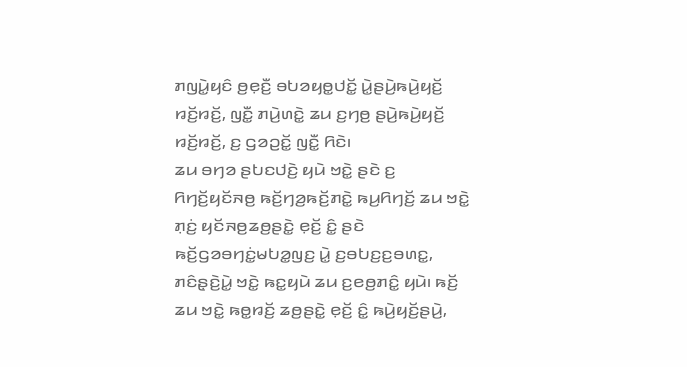ꤊꤜꤣꤧ꤭ꤟꤢꤨ ꤥ꤬ꤕ꤫ꤢꤪ꤬ ꤋꤝꤤꤟꤥ꤭ꤓꤢꤩ꤭ ꤣꤧ꤭ꤔꤣꤧ꤬ꤒꤣꤧ꤬ꤟꤢꤩ꤬ ꤙꤢꤩ꤬ꤙꤢꤩ꤬, ꤜꤢꤪ꤭ ꤊꤣꤧ꤬ꤛꤢꤧ꤭ ꤘꤣ ꤢ꤬ꤚꤥ꤬ ꤔꤣꤧ꤬ꤒꤣꤧ꤬ꤟꤢꤩ꤬ ꤙꤢꤩ꤬ꤙꤢꤩ꤬, ꤢ꤬ ꤞꤤꤑꤢꤩ꤭ ꤜꤢꤪ꤭ ꤖꤢꤧ꤯
ꤘꤣ ꤋꤚꤤ ꤔꤝꤢꤓꤢꤧ꤬ ꤟꤣꤧ ꤠꤢꤧ꤭ ꤔꤢꤧ ꤢ꤬ ꤖꤚꤢꤩ꤬ꤟꤢꤩꤏꤥ꤬ ꤒꤢꤩ꤬ꤚꤤ꤬ꤒꤢꤩ꤬ꤊꤢꤧ꤭ ꤒꤣ꤬ꤖꤚꤢꤩ꤬ ꤘꤣ ꤠꤢꤧ꤭ ꤊ꤫ꤢꤦ꤬ ꤟꤢꤩꤏꤥ꤬ꤘꤥ꤬ꤔꤢꤧ꤭ ꤕ꤫ꤢꤩ꤬ ꤢꤨ꤭ ꤔꤢꤧ ꤒꤢꤩ꤬ꤞꤤꤋꤚꤢꤦ꤭ꤗꤝꤤ꤭ꤜꤢ꤬ ꤣꤧ꤭ ꤢ꤬ꤋꤝꤢ꤬ꤢ꤬ꤋꤛꤢ꤭, ꤊꤢꤨꤔ꤫ꤢꤧ꤬ꤣꤧ꤭ ꤠꤢꤧ꤭ ꤒꤢ꤭ꤟꤣꤧ ꤘꤣ ꤢ꤬ꤕꤥ꤬ꤊꤢꤨ꤭ ꤟꤣꤧ꤯ ꤒꤢꤩ꤬ ꤘꤣ ꤠꤢꤧ꤭ ꤒꤥ꤭ꤙꤢꤩ꤬ ꤘꤥ꤬ꤔꤢꤧ꤭ ꤕ꤫ꤢꤩ꤬ ꤢꤨ꤭ ꤒꤣꤧ꤬ꤟꤢꤩ꤬ꤔꤣꤧ꤬,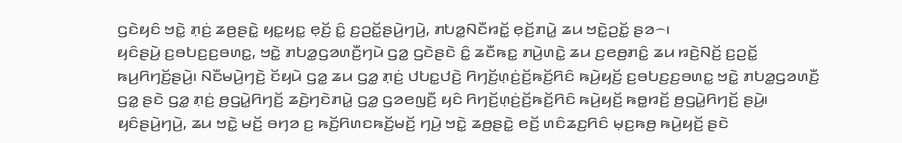ꤞꤢꤧꤟꤢꤨ ꤠꤢꤧ꤭ ꤊ꤫ꤢꤦ꤬ ꤘꤥ꤬ꤔꤢꤧ꤭ ꤟꤢ꤭ꤟꤢ꤭ ꤕ꤫ꤢꤩ꤬ ꤢꤨ꤭ ꤢ꤬ꤑꤢꤩ꤭ꤔꤣꤧ꤬ꤚꤣꤧ꤬, ꤊꤝꤤ꤭ꤡꤢꤪꤙꤢꤩ꤭ ꤕ꤫ꤢꤩ꤬ꤊꤣꤧ꤭ ꤘꤣ ꤠꤢꤧ꤭ꤑꤢꤩ꤭ ꤔꤤ꤮꤯
ꤟꤢꤨꤔꤣꤧ꤬ ꤢ꤬ꤋꤝꤢ꤬ꤢ꤬ꤋꤛꤢ꤭, ꤠꤢꤧ꤭ ꤊꤝꤤ꤭ꤞꤤꤛꤢꤪ꤬ꤚꤣꤧ ꤞꤤ꤭ ꤞꤢꤧꤔꤢꤧ ꤢꤨ꤭ ꤘꤢꤪꤒꤢ꤭ ꤊꤣꤧ꤬ꤛꤢꤧ꤭ ꤘꤣ ꤢ꤬ꤕꤥ꤬ꤊꤢꤨ꤭ ꤘꤣ ꤙꤢꤧ꤬ꤡꤢꤩ꤬ ꤢ꤬ꤑꤢꤩ꤭ ꤒꤣ꤬ꤖꤚꤢꤩ꤬ꤔꤣꤧ꤬꤯ ꤡꤢꤪꤗꤣꤧ꤬ꤚꤢꤧ꤬ ꤢꤩꤟꤣꤧ ꤞꤤ꤭ ꤘꤣ ꤞꤤ꤭ ꤊ꤫ꤢꤦ꤬ ꤓꤝꤢ꤭ꤓꤢꤧ꤬ ꤖꤚꤢꤩ꤬ꤛ꤫ꤢꤦ꤬ꤢꤩ꤬ꤒꤢꤩ꤬ꤖꤢꤨ ꤒꤣꤧ꤬ꤟꤢꤩ꤬ ꤢ꤬ꤋꤝꤢ꤬ꤢ꤬ꤋꤛꤢ꤭ ꤠꤢꤧ꤭ ꤊꤝꤤ꤭ꤞꤤꤛꤢꤪ꤬ ꤞꤤ꤭ ꤔꤢꤧ ꤞꤤ꤭ ꤊ꤫ꤢꤦ꤬ ꤥ꤬ꤞꤣꤧ꤭ꤖꤚꤢꤩ꤬ ꤘꤢꤧ꤬ꤚꤢꤧꤊꤣꤧ꤭ ꤞꤤ꤭ ꤞꤤꤕꤜꤢꤪ꤬ ꤟꤢꤨ ꤖꤚꤢꤩ꤬ꤛ꤫ꤢꤦ꤬ꤢꤩ꤬ꤒꤢꤩ꤬ꤖꤢꤨ ꤒꤣꤧ꤬ꤟꤢꤩ꤬ ꤒꤥ꤭ꤙꤢꤩ꤬ ꤥ꤬ꤞꤣꤧ꤭ꤖꤚꤢꤩ꤬ ꤔꤣꤧ꤬꤯
ꤟꤢꤨꤔꤣꤧ꤬ꤚꤣꤧ꤬, ꤘꤣ ꤠꤢꤧ꤭ ꤗꤢꤩ꤬ ꤋꤚꤤ ꤢ꤬ ꤒꤢꤩ꤬ꤖꤛꤢꤒꤢꤩ꤬ꤗꤢꤩ꤬ ꤚꤣꤧ꤬ ꤠꤢꤧ꤭ ꤘꤥ꤬ꤔꤢꤧ꤭ ꤕꤢꤩ꤬ ꤛꤢꤨꤘꤢ꤬ꤖꤢꤨ ꤗ꤫ꤢ꤬ꤒꤥ꤬ ꤒꤣꤧ꤬ꤟꤢꤩ꤬ ꤔꤢꤧ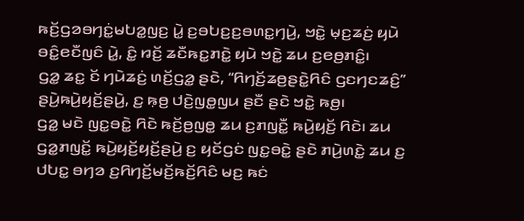ꤒꤢꤩ꤬ꤞꤤꤋꤚꤢꤦ꤭ꤗꤝꤤ꤭ꤜꤢ꤬ ꤣꤧ꤭ ꤢ꤬ꤋꤝꤢ꤬ꤢ꤬ꤋꤛꤢ꤭ꤚꤣꤧ꤬, ꤠꤢꤧ꤭ ꤗ꤫ꤢ꤬ꤘꤢꤦ꤬ ꤟꤣꤧ ꤋꤢꤨ꤭ꤕꤢꤪꤜꤢꤨ ꤣꤧ꤭, ꤢꤨ꤭ ꤙꤢꤩ꤬ ꤘꤢꤪꤒꤢ꤭ꤊꤢꤧ꤭ ꤟꤣꤧ ꤠꤢꤧ꤭ ꤘꤣ ꤢ꤬ꤕꤥ꤬ꤊꤢꤨ꤭꤯
ꤞꤤ꤭ ꤘꤢ꤭ ꤢꤩ ꤚꤣꤧꤘꤢꤦ꤬ ꤛꤢꤩ꤬ꤞꤤ꤭ ꤔꤢꤧ, “ꤖꤚꤢꤩ꤬ꤘꤥ꤬ꤔꤢꤧ꤭ꤖꤢꤨ ꤞꤢꤚꤢꤘꤢꤨ꤬” ꤔꤣꤧ꤬ꤒꤣꤧ꤬ꤟꤢꤩ꤬ꤔꤣꤧ꤬, ꤢ꤬ ꤒ꤫ꤥ꤬ ꤓꤢꤧ꤬ꤜꤥ꤭ꤜꤣ ꤔꤢꤪ ꤔꤢꤧ ꤠꤢꤧ꤭ ꤒꤥ꤬꤯
ꤞꤤ꤭ ꤗꤢꤧ ꤜꤢ꤭ꤋꤢꤧ꤭ ꤖꤢꤧ ꤒꤢꤩ꤬ꤥ꤬ꤜꤥ꤭ ꤘꤣ ꤢ꤬ꤊꤜꤢꤪ꤭ ꤒꤣꤧ꤬ꤟꤢꤩ꤬ ꤖꤢꤧ꤯ ꤘꤣ ꤞꤤ꤭ꤊꤜꤢꤩ꤭ ꤒꤣꤧ꤬ꤟꤢꤩ꤬ꤟꤢꤩ꤬ꤔꤣꤧ꤬ ꤢ꤬ ꤟꤢꤩꤞꤢꤦ ꤜꤢ꤭ꤋꤢꤧ꤭ ꤔꤢꤧ ꤊꤣꤧ꤬ꤛꤢꤧ꤭ ꤘꤣ ꤢ꤬ ꤓꤝꤢ꤭ ꤋꤚꤤ ꤢ꤬ꤖꤚꤢꤩ꤬ꤗꤢꤩ꤬ꤒꤢꤩ꤬ꤖꤢꤨ ꤗꤢ꤬ ꤒꤢꤦ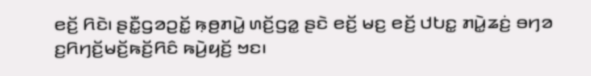ꤕꤢꤩ꤬ ꤖꤢꤧ꤯ ꤔꤢꤪ꤭ꤞꤤꤑꤢꤩ꤭ ꤒ꤫ꤥ꤬ꤊꤣꤧ꤭ ꤛꤢꤩ꤬ꤞꤤ꤭ ꤔꤢꤧ ꤕꤢꤩ꤬ ꤗꤢ꤬ ꤕꤢꤩ꤬ ꤓꤝꤢ꤭ ꤊꤣꤧ꤭ꤘꤢꤦ꤬ ꤋꤚꤤ ꤢ꤬ꤖꤚꤢꤩ꤬ꤗꤢꤩ꤬ꤒꤢꤩ꤬ꤖꤢꤨ ꤒꤣꤧ꤬ꤟꤢꤩ꤬ ꤠꤢ꤯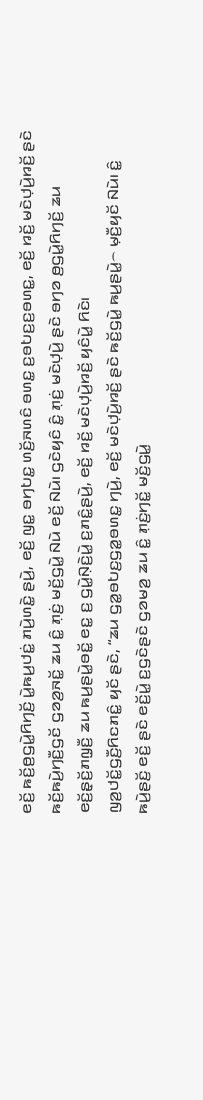ꤕꤢꤩ꤬ ꤒꤢꤩ꤬ꤥ꤬ꤞꤣꤧ꤭ꤖꤚꤢꤩ꤬ ꤣꤧ꤭ꤒꤣ꤬ꤓꤢꤦ꤭ ꤊꤣꤧ꤬ꤛꤢꤧ꤭ ꤔꤣꤧ꤬, ꤕꤢꤩ꤬ ꤜꤢ꤭ ꤋꤚꤝꤢ꤭ ꤛꤢꤩ꤬ꤏꤛꤢꤨ ꤋꤛꤢ꤭ ꤢ꤬ꤋꤝꤢ꤬ꤢ꤬ꤋꤛꤢ꤭, ꤕꤢꤩ꤬ ꤙꤢꤩ꤬ ꤗꤢꤧꤓ꤫ꤣꤧ꤬ꤙꤢꤩ꤬ ꤔꤢꤧ ꤒꤢꤩ꤬ꤒꤣꤧ꤬ꤚꤢꤪ꤬ꤞꤢꤩ ꤞꤤꤤ꤬ꤏꤢꤩ꤭ ꤘꤣ ꤢꤨ꤭ ꤊ꤫ꤢꤦ꤬ ꤗꤢꤩ꤬ꤞꤣꤧ꤭ ꤡꤣꤧ ꤕꤢꤩ꤬ ꤡꤣꤧ꤯ ꤞꤢꤧꤟꤢꤨ ꤢꤨ꤭ ꤊ꤫ꤢꤦ꤬ ꤗꤢꤧꤓ꤫ꤣꤧ꤬ ꤔꤢꤧ ꤋꤚꤤ ꤥ꤬ꤞꤣꤧ꤭ꤖꤚꤢꤩ꤬ ꤘꤣ ꤕꤢꤩ꤬ꤔ꤫ꤢꤩ꤬ꤊꤜ꤫ꤢꤪ꤬ ꤘꤣ ꤒꤣ꤬ꤔꤣꤧ꤭ꤋꤢꤩ꤭ ꤕꤢ꤭ ꤢ꤬ ꤞꤣꤧ꤭ꤡ꤫ꤢꤧ꤬ꤣꤧ꤭ ꤢ꤬ꤊꤢꤨ꤭ꤔꤣꤧ꤬, ꤕꤢꤩ꤬ ꤙꤢꤩ꤬ ꤗꤢꤧꤓ꤫ꤣꤧ꤬ꤙꤢꤩ꤬ ꤟꤢꤨꤣꤧ꤭ ꤖꤢꤧ꤯
ꤜꤤ꤬ꤓꤢꤩ꤭ꤞꤢꤪ꤬ꤖꤢꤊꤢꤨ꤭ ꤟꤢꤩ ꤔꤢꤧ, “ꤘꤣ ꤞꤤ꤭ꤋꤝꤢ꤬ꤞꤤ꤭ꤋꤛꤢ꤭ ꤚꤣꤧ꤬, ꤕꤢꤩ꤬ ꤗꤢꤧꤓ꤫ꤣꤧ꤬ꤙꤢꤩ꤬ ꤔꤢꤧ ꤒꤢꤩ꤬ꤞꤣꤧ꤭ ꤒꤣ꤬ꤔꤣꤧ꤭꤮ ꤗ꤫ꤢꤪ꤬ꤟꤢꤩ ꤡꤣꤧ꤯ ꤢꤨ꤭ ꤒꤣꤧ꤬ꤔꤢꤩ꤬ ꤕꤢꤩ꤬ ꤔꤢꤧ ꤕꤢꤩ꤬ꤣꤧ꤭ ꤢ꤬ꤞꤢꤧꤔꤢꤧ ꤞꤤꤗꤤ꤬ ꤘꤣ ꤢꤨ꤭ ꤊ꤫ꤢꤦ꤬ꤚꤢꤩ꤭ ꤗꤢꤩ꤬ꤞꤣꤧ꤭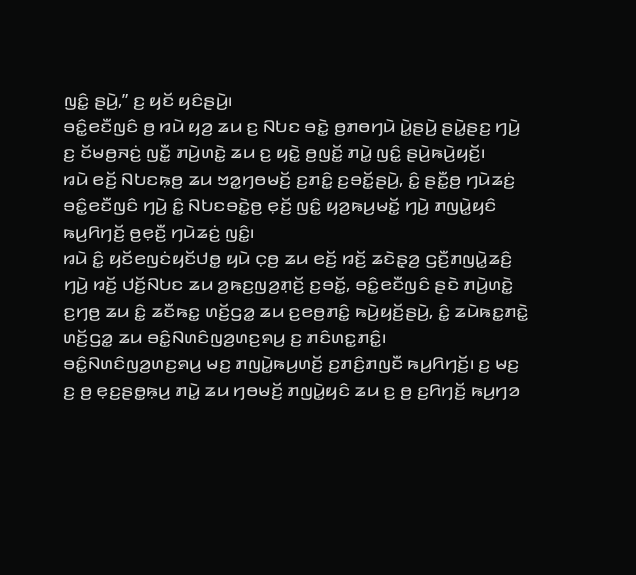ꤜꤢꤨ꤭ ꤔꤣꤧ꤬,” ꤢ꤬ ꤟꤢꤩ ꤟꤢꤨꤔꤣꤧ꤬꤯
ꤋꤢꤨ꤭ꤕꤢꤪꤜꤢꤨ ꤥ꤬ ꤙꤣꤧ ꤟꤤ꤬ ꤘꤣ ꤢ꤬ ꤡꤝꤢ ꤋꤢꤧ꤭ ꤥ꤬ꤊꤥꤚꤣꤧ ꤣꤧ꤭ꤔꤣꤧ꤬ ꤔꤣꤧ꤭ꤔꤢ꤬ ꤚꤣꤧ꤬ ꤢ꤬ ꤢꤩꤗꤥ꤬ꤏꤢꤦ꤬ ꤜꤢꤪ꤭ ꤊꤣꤧ꤬ꤛꤢꤧ꤭ ꤘꤣ ꤢ꤬ ꤟꤢꤧ꤭ ꤥ꤬ꤜꤢꤩ꤭ ꤊꤣꤧ꤭ ꤜꤢꤨ꤭ ꤔꤣꤧ꤬ꤒꤣꤧ꤬ꤟꤢꤩ꤬꤯
ꤙꤣꤧ ꤕꤢꤩ꤬ ꤡꤝꤢꤒ꤫ꤥ꤬ ꤘꤣ ꤠꤤ꤭ꤚꤥꤗꤢꤩ꤬ ꤢ꤬ꤊꤢꤨ꤭ ꤢ꤬ꤋꤢꤩ꤭ꤔꤣꤧ꤬, ꤢꤨ꤭ ꤔꤢꤪ꤭ꤥ꤬ ꤚꤣꤧꤘꤢꤦ꤬ ꤋꤢꤨ꤭ꤕꤢꤪꤜꤢꤨ ꤚꤣꤧ꤬ ꤢꤨ꤭ ꤡꤝꤢꤋꤢꤧ꤭ꤥ꤬ ꤕ꤫ꤢꤩ꤬ ꤜꤢꤨ꤭ ꤟꤤ꤬ꤒꤣ꤬ꤗꤢꤩ꤭ ꤚꤣꤧ꤬ ꤊꤜꤣꤧ꤭ꤟꤢꤨ ꤒꤣ꤬ꤖꤚꤢꤩ꤬ ꤥ꤬ꤕ꤫ꤢꤪ꤬ ꤚꤣꤧꤘꤢꤦ꤬ ꤜꤢꤨ꤭꤯
ꤙꤣꤧ ꤢꤨ꤭ ꤟꤢꤩꤕꤜꤢꤦꤟꤢꤩꤓꤥ꤭ ꤟꤣꤧ ꤍ꤫ꤥ꤬ ꤘꤣ ꤕꤢꤩ꤬ ꤙꤢꤩ꤬ ꤘꤢꤧꤔ꤫ꤤ꤬ ꤞꤢꤪ꤬ꤊꤜꤣꤧ꤭ꤘꤢꤨ꤬ ꤚꤣꤧ꤬ ꤙꤢꤩ꤬ ꤓꤢꤩ꤬ꤡꤝꤢ ꤘꤣ ꤤ꤬ꤒꤢ꤬ꤜꤤ꤬ꤊ꤫ꤢꤩ꤬ ꤢ꤬ꤋꤢꤩ꤭, ꤋꤢꤨ꤭ꤕꤢꤪꤜꤢꤨ ꤔꤢꤧ ꤊꤣꤧ꤬ꤛꤢꤧ꤭ ꤢ꤬ꤚꤥ꤬ ꤘꤣ ꤢꤨ꤭ ꤘꤢꤪꤒꤢ꤭ ꤛꤢꤩ꤬ꤞꤤ꤭ ꤘꤣ ꤢ꤬ꤕꤥ꤬ꤊꤢꤨ꤭ ꤒꤣꤧ꤬ꤟꤢꤩ꤬ꤔꤣꤧ꤬, ꤢꤨ꤭ ꤘꤣꤧꤒꤢ꤭ꤊꤢꤧ꤭ ꤛꤢꤩ꤬ꤞꤤ꤭ ꤘꤣ ꤋꤢꤨ꤭ꤡꤛꤢꤨꤜꤤ꤬ꤛꤢ꤬ꤎꤣ꤬ ꤢ꤬ ꤊꤢꤨꤛꤢ꤭ꤊꤢꤨ꤭꤯ ꤋꤢꤨ꤭ꤡꤛꤢꤨꤜꤤ꤬ꤛꤢ꤬ꤎꤣ꤬ ꤗꤢ꤬ ꤊꤜꤣꤧ꤭ꤒꤣ꤬ꤛꤢꤩ꤬ ꤢ꤬ꤊꤢꤨ꤬ꤊꤜꤢꤪ ꤒꤣ꤬ꤖꤚꤢꤩ꤬꤯ ꤢ꤬ ꤗꤢ꤬ ꤢ꤬ ꤥ꤬ ꤕ꤫ꤢ꤬ꤔꤥ꤭ꤒ꤫ꤣ꤬ ꤊꤣꤧ꤭ ꤘꤣ ꤚꤥꤗꤢꤩ꤬ ꤊꤜꤣꤧ꤭ꤟꤢꤨ ꤘꤣ ꤢ꤬ ꤥ꤬ ꤢ꤬ꤖꤚꤢꤩ꤬ ꤒꤣ꤬ꤚꤤ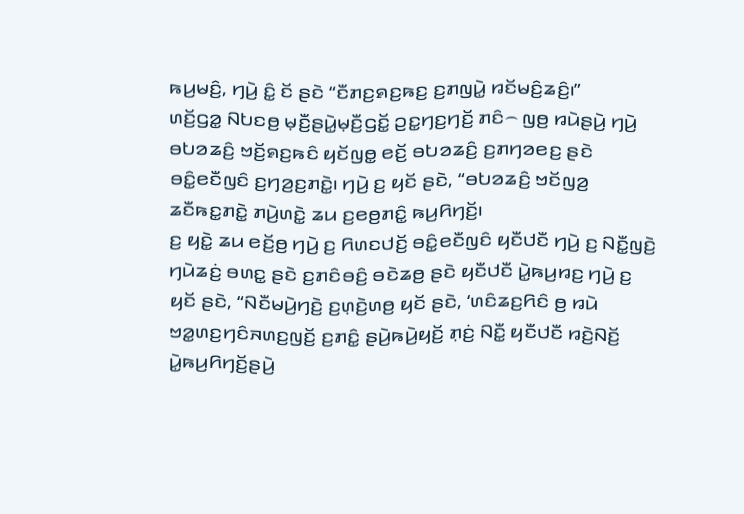ꤒꤣ꤬ꤗꤢꤨ꤬, ꤚꤣꤧ꤬ ꤢꤨ꤭ ꤢꤩ ꤔꤢꤧ “ꤢꤪꤊꤢ꤬ꤎꤢ꤬ꤒꤢ꤬ ꤢ꤬ꤊꤜꤣꤧ꤭ ꤙꤢꤩꤗꤢꤨ꤬ꤘꤢꤨ꤬꤯”
ꤛꤢꤩ꤬ꤞꤤ꤭ ꤡꤝꤢꤥ꤬ ꤗ꤫ꤢꤪ꤬ꤔꤣꤧ꤭ꤗ꤫ꤢꤪ꤬ꤞꤢꤩ꤭ ꤑꤢ꤭ꤚꤢ꤬ꤚꤢꤩ꤬ ꤊꤢꤨ꤮ ꤜꤥ꤬ ꤙꤣꤧꤔꤣꤧ꤬ ꤚꤣꤧ꤬ ꤋꤝꤤꤘꤢꤨ꤬ ꤠꤢꤩ꤬ꤎꤢ꤬ꤒꤢꤨ ꤟꤢꤩꤜꤥ꤭ ꤕꤢꤩ꤬ ꤋꤝꤤꤘꤢꤨ꤬ ꤢ꤬ꤊꤚꤤꤕꤢ꤬ ꤔꤢꤧ ꤋꤢꤨ꤭ꤕꤢꤪꤜꤢꤨ ꤢ꤬ꤚꤤ꤬ꤢ꤬ꤊꤢꤧ꤭꤯ ꤚꤣꤧ꤬ ꤢ꤬ ꤟꤢꤩ ꤔꤢꤧ, “ꤋꤝꤤꤘꤢꤨ꤬ ꤠꤢꤩꤜꤤ꤬ ꤘꤢꤪꤒꤢ꤭ꤊꤢꤧ꤭ ꤊꤣꤧ꤬ꤛꤢꤧ꤭ ꤘꤣ ꤢ꤬ꤕꤥ꤬ꤊꤢꤨ꤭ ꤒꤣ꤬ꤖꤚꤢꤩ꤬꤯
ꤢ꤬ ꤟꤢꤧ꤭ ꤘꤣ ꤕꤢꤩ꤬ꤥ꤬ ꤚꤣꤧ꤬ ꤢ꤬ ꤖꤛꤢꤓꤢꤩ꤬ ꤋꤢꤨ꤭ꤕꤢꤪꤜꤢꤨ ꤟꤢꤪꤓꤢꤪ ꤚꤣꤧ꤬ ꤢ꤬ ꤡꤢꤪ꤭ꤜꤢꤧ꤬ ꤚꤣꤧꤘꤢꤦ꤬ ꤋꤛꤢ꤭ ꤔꤢꤧ ꤢ꤬ꤊꤢꤨꤋꤢꤨ꤬ ꤋꤢꤧꤘꤥ꤬ ꤔꤢꤧ ꤟꤢꤪꤓꤢꤪ ꤣꤧ꤭ꤒꤣ꤬ꤙꤢ꤬ ꤚꤣꤧ꤬ ꤢ꤬ ꤟꤢꤩ ꤔꤢꤧ, “ꤡꤢꤪꤗꤣꤧ꤬ꤚꤢꤧ꤬ ꤢ꤬ꤛ꤫ꤢꤧ꤬ꤛꤥ꤬ ꤟꤢꤩ ꤔꤢꤧ, ‘ꤛꤢꤨꤘꤢ꤬ꤖꤢꤨ ꤥ꤬ ꤙꤣꤧ ꤠꤤ꤭ꤛꤢ꤬ꤚꤢꤨꤏꤛꤢ꤬ꤜꤢꤩ꤬ ꤢ꤬ꤊꤢꤨ꤭ ꤔꤣꤧ꤬ꤒꤣꤧ꤬ꤟꤢꤩ꤬ ꤊ꤫ꤢꤦ꤬ ꤡꤢꤪ꤭ ꤟꤢꤪꤓꤢꤪ ꤙꤢꤧ꤬ꤡꤢꤩ꤬ ꤣꤧ꤭ꤒꤣ꤬ꤖꤚꤢꤩ꤬ꤔꤣꤧ꤬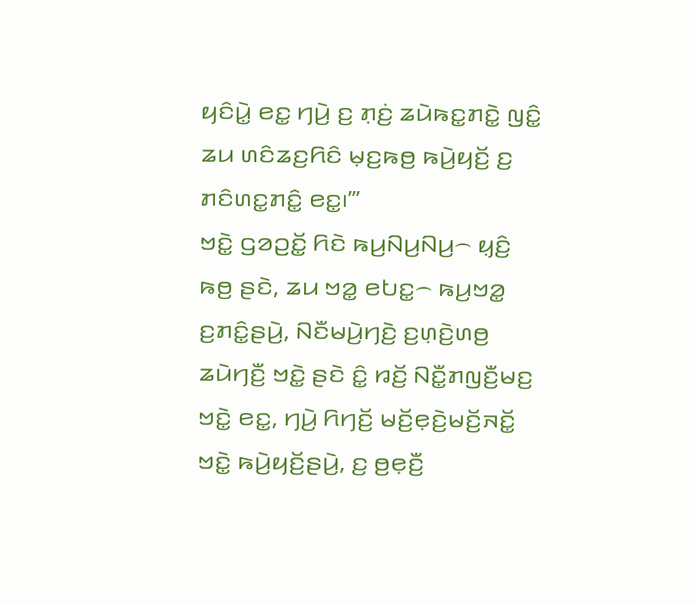ꤟꤢꤨꤣꤧ꤭ ꤕꤢ꤭ ꤚꤣꤧ꤬ ꤢ꤬ ꤊ꤫ꤢꤦ꤬ ꤘꤣꤧꤒꤢ꤭ꤊꤢꤧ꤭ ꤜꤢꤨ꤭ ꤘꤣ ꤛꤢꤨꤘꤢ꤬ꤖꤢꤨ ꤗ꤫ꤢ꤬ꤒꤥ꤬ ꤒꤣꤧ꤬ꤟꤢꤩ꤬ ꤢ꤬ ꤊꤢꤨꤛꤢ꤭ꤊꤢꤨ꤭ ꤕꤢ꤭꤯’”
ꤠꤢꤧ꤭ ꤞꤤꤑꤢꤩ꤭ ꤖꤢꤧ ꤒꤣ꤬ꤡꤣ꤬ꤡꤣ꤬꤮ ꤟ꤫ꤢꤨ꤬ ꤒꤥ꤬ ꤔꤢꤧ, ꤘꤣ ꤠꤤ꤭ ꤕꤝꤢ꤭꤮ ꤒꤣ꤬ꤠꤤ꤭ ꤢ꤬ꤊꤢꤨ꤭ꤔꤣꤧ꤬, ꤡꤢꤪꤗꤣꤧ꤬ꤚꤢꤧ꤬ ꤢ꤬ꤛ꤫ꤢꤧ꤬ꤛꤥ꤬ ꤘꤣꤧꤚꤢꤪ꤬ ꤠꤢꤧ꤭ ꤔꤢꤧ ꤢꤨ꤭ ꤙꤢꤩ꤬ ꤡꤢꤪ꤭ꤊꤜꤢꤪ꤬ꤗꤢ꤬ ꤠꤢꤧ꤭ ꤕꤢ꤭, ꤚꤣꤧ꤬ ꤖꤚꤢꤩ꤬ ꤗꤢꤩ꤬ꤕ꤫ꤢꤧ꤬ꤗꤢꤩ꤬ꤏꤢꤩ꤭ ꤠꤢꤧ꤭ ꤒꤣꤧ꤬ꤟꤢꤩ꤬ꤔꤣꤧ꤬, ꤢ꤬ ꤥ꤬ꤕ꤫ꤢꤪ꤬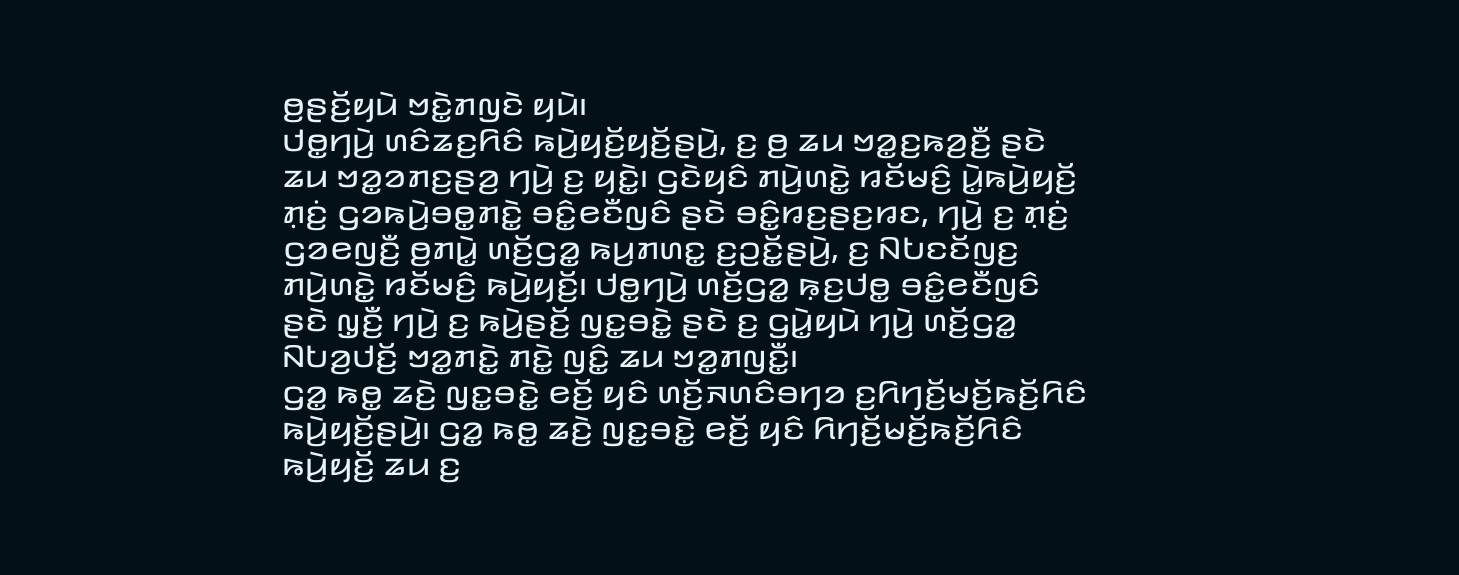ꤥ꤬ꤔꤢꤩ꤬ꤟꤣꤧ ꤠꤢꤧ꤭ꤊꤜꤢꤧ ꤟꤣꤧ꤯
ꤓꤥ꤭ꤚꤣꤧ꤬ ꤛꤢꤨꤘꤢ꤬ꤖꤢꤨ ꤒꤣꤧ꤬ꤟꤢꤩ꤬ꤟꤢꤩ꤬ꤔꤣꤧ꤬, ꤢ꤬ ꤥ꤬ ꤘꤣ ꤠꤤ꤭ꤢ꤬ꤒꤤ꤬ꤢꤪ꤬ ꤔꤢꤧ ꤘꤣ ꤠꤤ꤭ꤤꤊꤢ꤬ꤔꤤ꤬ ꤚꤣꤧ꤬ ꤢ꤬ ꤟꤢꤧ꤭꤯ ꤞꤢꤧꤟꤢꤨ ꤊꤣꤧ꤬ꤛꤢꤧ꤭ ꤙꤢꤩꤗꤢꤨ꤬ ꤣꤧ꤭ꤒꤣꤧ꤬ꤟꤢꤩ꤬ ꤊ꤫ꤢꤦ꤬ ꤞꤤꤒꤣꤧ꤬ꤋꤥ꤭ꤊꤢꤧ꤭ ꤋꤢꤨ꤭ꤕꤢꤪꤜꤢꤨ ꤔꤢꤧ ꤋꤢꤨ꤭ꤙꤢ꤬ꤔꤢ꤬ꤙꤢ, ꤚꤣꤧ꤬ ꤢ꤬ ꤊ꤫ꤢꤦ꤬ ꤞꤤꤕꤜꤢꤪ꤬ ꤥ꤬ꤊꤣꤧ꤭ ꤛꤢꤩ꤬ꤞꤤ꤭ ꤒꤣ꤬ꤊꤛꤢ꤭ ꤢ꤬ꤑꤢꤩ꤭ꤔꤣꤧ꤬, ꤢ꤬ ꤡꤝꤢꤢꤩꤜꤢ꤬ ꤊꤣꤧ꤬ꤛꤢꤧ꤭ ꤙꤢꤩꤗꤢꤨ꤬ ꤒꤣꤧ꤬ꤟꤢꤩ꤬꤯ ꤓꤥ꤭ꤚꤣꤧ꤬ ꤛꤢꤩ꤬ꤞꤤ꤭ ꤒ꤫ꤢ꤬ꤓꤥ꤭ ꤋꤢꤨ꤭ꤕꤢꤪꤜꤢꤨ ꤔꤢꤧ ꤜ꤫ꤢꤪ꤬ ꤚꤣꤧ꤬ ꤢ꤬ ꤒꤣꤧ꤬ꤔꤢꤩ꤬ ꤜꤢ꤭ꤋꤢꤧ꤭ ꤔꤢꤧ ꤢ꤬ ꤞꤣꤧ꤭ꤟꤣꤧ ꤚꤣꤧ꤬ ꤛꤢꤩ꤬ꤞꤤ꤭ ꤡꤝꤤ꤬ꤓꤢꤩ꤬ ꤠꤤ꤭ꤊꤢꤧ꤭ ꤊꤢꤧ꤭ ꤜꤢꤨ꤭ ꤘꤣ ꤠꤤ꤭ꤊꤜꤢꤪ꤭꤯
ꤞꤤ꤭ ꤒꤥ꤭ ꤘꤢꤧ꤬ ꤜꤢ꤭ꤋꤢꤧ꤭ ꤕꤢꤩ꤬ ꤟꤢꤨ ꤛꤢꤩ꤬ꤏꤛꤢꤨꤋꤚꤤ ꤢ꤬ꤖꤚꤢꤩ꤬ꤗꤢꤩ꤬ꤒꤢꤩ꤬ꤖꤢꤨ ꤒꤣꤧ꤬ꤟꤢꤩ꤬ꤔꤣꤧ꤬꤯ ꤞꤤ꤭ ꤒꤥ꤭ ꤘꤢꤧ꤬ ꤜꤢ꤭ꤋꤢꤧ꤭ ꤕꤢꤩ꤬ ꤟꤢꤨ ꤖꤚꤢꤩ꤬ꤗꤢꤩ꤬ꤒꤢꤩ꤬ꤖꤢꤨ ꤒꤣꤧ꤬ꤟꤢꤩ꤬ ꤘꤣ ꤢ꤬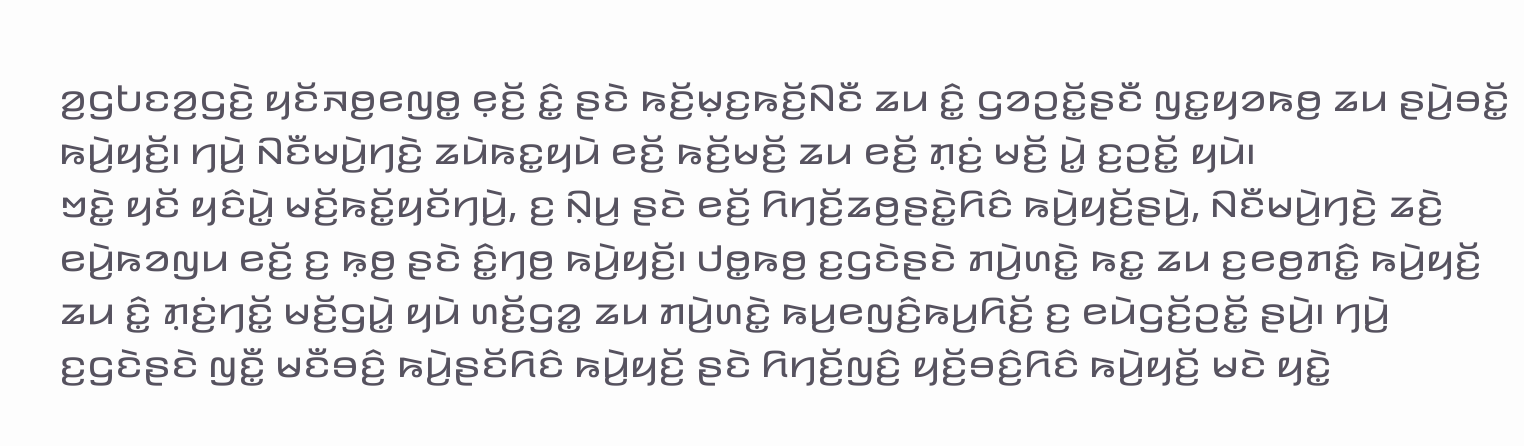ꤤ꤬ꤞꤝꤢꤤ꤬ꤞꤢꤧ꤬ ꤟꤢꤩꤏꤥ꤬ꤕꤜꤥ꤭ ꤕ꤫ꤢꤩ꤬ ꤢꤨ꤭ ꤔꤢꤧ ꤒꤢꤩ꤬ꤗ꤫ꤢ꤬ꤒꤢꤩ꤬ꤡꤢꤪ ꤘꤣ ꤢꤨ꤭ ꤞꤤꤑꤢꤩ꤭ꤔꤢꤪ ꤜꤢ꤭ꤟꤤꤒꤥ꤬ ꤘꤣ ꤔꤣꤧ꤬ꤋꤢꤩ꤭ ꤒꤣꤧ꤬ꤟꤢꤩ꤬꤯ ꤚꤣꤧ꤬ ꤡꤢꤪꤗꤣꤧ꤬ꤚꤢꤧ꤬ ꤘꤣꤧꤒꤢ꤭ꤟꤣꤧ ꤕꤢꤩ꤬ ꤒꤢꤩ꤬ꤗꤢꤩ꤬ ꤘꤣ ꤕꤢꤩ꤬ ꤊ꤫ꤢꤦ꤬ ꤗꤢꤩ꤬ ꤣꤧ꤭ ꤢ꤬ꤑꤢꤩ꤭ ꤟꤣꤧ꤯
ꤠꤢꤧ꤭ ꤟꤢꤩ ꤟꤢꤨꤣꤧ꤭ ꤗꤢꤩ꤬ꤒꤢꤩ꤭ꤟꤢꤩꤚꤣꤧ꤬, ꤢ꤬ ꤡ꤫ꤣ꤬ ꤔꤢꤧ ꤕꤢꤩ꤬ ꤖꤚꤢꤩ꤬ꤘꤥ꤬ꤔꤢꤧ꤭ꤖꤢꤨ ꤒꤣꤧ꤬ꤟꤢꤩ꤬ꤔꤣꤧ꤬, ꤡꤢꤪꤗꤣꤧ꤬ꤚꤢꤧ꤬ ꤘꤢꤧ꤬ ꤕꤣꤧ꤬ꤒꤤꤜꤣ ꤕꤢꤩ꤬ ꤢ꤬ ꤒ꤫ꤥ꤬ ꤔꤢꤧ ꤢꤨ꤭ꤚꤥ꤬ ꤒꤣꤧ꤬ꤟꤢꤩ꤬꤯ ꤓꤥ꤭ꤒꤥ꤬ ꤢ꤬ꤞꤢꤧꤔꤢꤧ ꤊꤣꤧ꤬ꤛꤢꤧ꤭ ꤒꤢ꤭ ꤘꤣ ꤢ꤬ꤕꤥ꤬ꤊꤢꤨ꤭ ꤒꤣꤧ꤬ꤟꤢꤩ꤬ ꤘꤣ ꤢꤨ꤭ ꤊ꤫ꤢꤦ꤬ꤚꤢꤩ꤭ ꤗꤢꤩ꤬ꤞꤣꤧ꤭ ꤟꤣꤧ ꤛꤢꤩ꤬ꤞꤤ꤭ ꤘꤣ ꤊꤣꤧ꤬ꤛꤢꤧ꤭ ꤒꤣ꤬ꤕꤜꤢꤨ꤬ꤒꤣ꤬ꤖꤢꤩ꤬ ꤢ꤬ ꤕꤣꤧꤞꤢꤩ꤬ꤑꤢꤩ꤭ ꤔꤣꤧ꤬꤯ ꤚꤣꤧ꤬ ꤢ꤬ꤞꤢꤧꤔꤢꤧ ꤜꤢꤪ꤭ ꤗꤢꤪꤋꤢꤨ꤬ ꤒꤣꤧ꤬ꤔꤢꤩꤖꤢꤨ ꤒꤣꤧ꤬ꤟꤢꤩ꤬ ꤔꤢꤧ ꤖꤚꤢꤩ꤬ꤜꤢꤨ꤬ ꤟꤢꤩ꤬ꤋꤢꤨ꤬ꤖꤢꤨ ꤒꤣꤧ꤬ꤟꤢꤩ꤬ ꤗꤢꤧ ꤟꤢꤧ꤭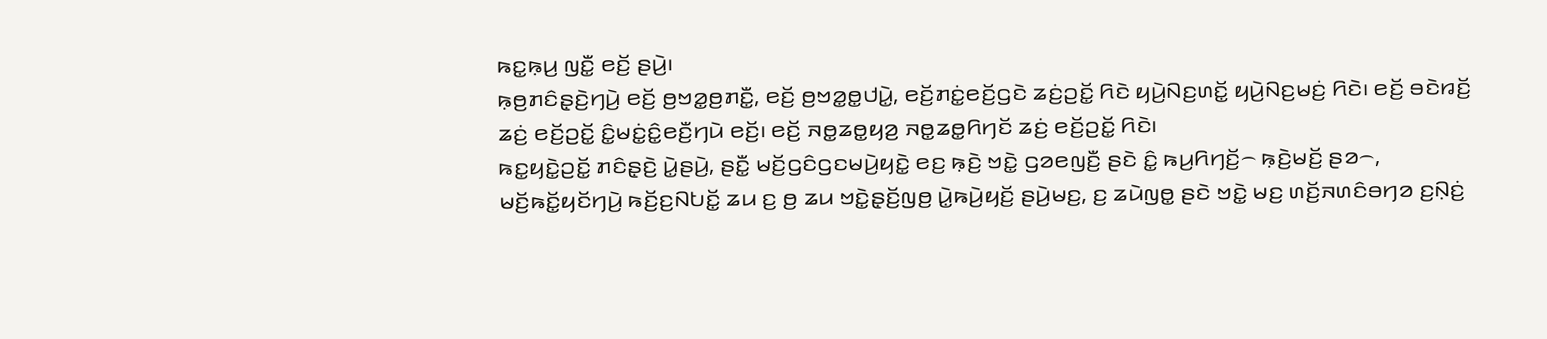ꤒꤢ꤭ꤒ꤫ꤣ꤬ ꤜꤢꤪ꤭ ꤕꤢꤩ꤬ ꤔꤣꤧ꤬꤯
ꤒ꤫ꤥ꤬ꤊꤢꤨꤔ꤫ꤢꤧ꤬ꤚꤣꤧ꤬ ꤕꤢꤩ꤬ ꤥ꤬ꤠꤤ꤭ꤥ꤬ꤊꤢꤪ꤭, ꤕꤢꤩ꤬ ꤥ꤬ꤠꤤ꤭ꤥ꤭ꤓꤣꤧ꤭, ꤕꤢꤩ꤬ꤊꤢꤦ꤭ꤕꤢꤩ꤬ꤞꤢꤧ ꤘꤢꤦ꤬ꤑꤢꤩ꤭ ꤖꤢꤧ ꤟꤣꤧ꤬ꤡꤢ꤬ꤛꤢꤩ꤭ ꤟꤣꤧ꤬ꤡꤢ꤬ꤗꤢꤦ꤬ ꤖꤢꤧ꤯ ꤕꤢꤩ꤬ ꤋꤢꤧꤙꤢꤩ꤬ ꤘꤢꤦ꤬ ꤕꤢꤩ꤬ꤑꤢꤩ꤭ ꤢꤨ꤭ꤗꤢꤦ꤭ꤢꤨ꤭ꤕꤢꤪ꤬ꤚꤣꤧ ꤕꤢꤩ꤬꤯ ꤕꤢꤩ꤬ ꤏꤥ꤭ꤘꤥ꤭ꤟꤤ꤬ ꤏꤥ꤭ꤘꤥ꤭ꤖꤚꤢꤩ ꤘꤢꤦ꤬ ꤕꤢꤩ꤬ꤑꤢꤩ꤭ ꤖꤢꤧ꤯
ꤒꤢ꤭ꤟꤢꤧ꤭ꤑꤢꤩ꤭ ꤊꤢꤨꤔ꤫ꤢꤧ꤬ ꤣꤧ꤭ꤔꤣꤧ꤬, ꤔꤢꤪ꤭ ꤗꤢꤩ꤬ꤞꤢꤨꤞꤢꤗꤣꤧ꤬ꤟꤢꤧ꤭ ꤕꤢ꤬ ꤒ꤫ꤢꤧ꤬ ꤠꤢꤧ꤭ ꤞꤤꤕꤜꤢꤪ꤬ ꤔꤢꤧ ꤢꤨ꤭ ꤒꤣ꤬ꤖꤚꤢꤩ꤬꤮ ꤒ꤫ꤢꤧ꤬ꤗꤢꤩ꤬ ꤔꤤ꤮, ꤗꤢꤩ꤬ꤒꤢꤩ꤭ꤟꤢꤩꤚꤣꤧ꤬ ꤒꤢꤩ꤬ꤢ꤬ꤡꤝꤢꤩ꤭ ꤘꤣ ꤢ꤬ ꤥ꤬ ꤘꤣ ꤠꤢꤧ꤭ꤔ꤫ꤢꤩ꤬ꤜꤥ꤬ ꤣꤧ꤭ꤒꤣꤧ꤬ꤟꤢꤩ꤬ ꤔꤣꤧ꤬ꤗꤢ꤬, ꤢ꤬ ꤘꤣꤧꤜꤥ꤭ ꤔꤢꤧ ꤠꤢꤧ꤭ ꤗꤢ꤬ ꤛꤢꤩ꤬ꤏꤛꤢꤨꤋꤚꤤ ꤢ꤬ꤡ꤫ꤢꤦ꤬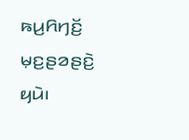ꤒꤣ꤬ꤖꤚꤢꤩ꤬ ꤗ꤫ꤢ꤬ꤔꤤꤔꤢꤧ꤬ ꤟꤣꤧ꤯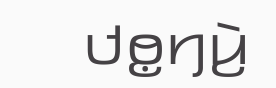ꤓꤥ꤭ꤚꤣꤧ꤬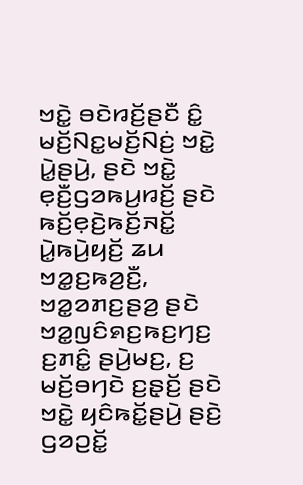ꤠꤢꤧ꤭ ꤋꤢꤧꤙꤢꤩ꤬ꤔꤢꤪ ꤢꤨ꤭ ꤗꤢꤩ꤬ꤡꤢ꤭ꤗꤢꤩ꤬ꤡꤢꤦ꤬ ꤠꤢꤧ꤭ ꤣꤧ꤭ꤔꤣꤧ꤬, ꤔꤢꤧ ꤠꤢꤧ꤭ ꤕ꤫ꤢꤪ꤬ꤞꤤꤒꤣ꤬ꤙꤢꤩ꤬ ꤔꤢꤧ ꤒꤢꤩ꤬ꤕ꤫ꤢꤧ꤬ꤒꤢꤩ꤬ꤏꤢꤩ꤭ ꤣꤧ꤭ꤒꤣꤧ꤬ꤟꤢꤩ꤬ ꤘꤣ ꤠꤤ꤭ꤢ꤬ꤒꤤ꤬ꤢꤪ꤬, ꤠꤤ꤭ꤤꤊꤢ꤬ꤔꤤ꤬ ꤔꤢꤧ ꤠꤤ꤭ꤜꤢꤨꤎꤢ꤬ꤒꤢ꤬ꤚꤢ꤬ ꤢ꤬ꤊꤢꤨ꤭ ꤔꤣꤧ꤬ꤗꤢ꤬, ꤢ꤬ ꤗꤢꤩ꤬ꤋꤚꤢꤧ ꤢ꤬ꤔ꤫ꤢꤩ꤬ ꤔꤢꤧ ꤠꤢꤧ꤭ ꤟꤢꤨꤒꤢꤩ꤭ꤔꤣꤧ꤬ ꤔꤢꤧ꤬ ꤞꤤꤑꤢꤩ꤭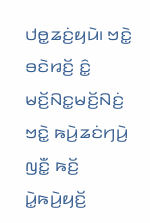ꤓꤥ꤭ꤘꤢꤦ꤬ꤟꤣꤧ꤯ ꤠꤢꤧ꤭ ꤋꤢꤧꤙꤢꤩ꤬ ꤢꤨ꤭ ꤗꤢꤩ꤬ꤡꤢ꤭ꤗꤢꤩ꤬ꤡꤢꤦ꤬ ꤠꤢꤧ꤭ ꤒꤣꤧ꤬ꤘꤢꤦꤚꤣꤧ꤬ ꤜꤢꤪ꤭ ꤒꤢꤩ꤬ ꤣꤧ꤭ꤒꤣꤧ꤬ꤟꤢꤩ꤬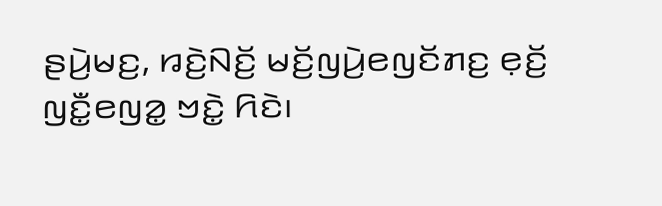ꤔꤣꤧ꤬ꤗꤢ꤬, ꤙꤢꤧ꤬ꤡꤢꤩ꤬ ꤗꤢꤩ꤬ꤜꤣꤧ꤬ꤕꤜꤢꤩꤊꤢ꤬ ꤕ꤫ꤢꤩ꤬ ꤜꤢꤪ꤭ꤕꤜꤤ꤭ ꤠꤢꤧ꤭ ꤖꤢꤧ꤯